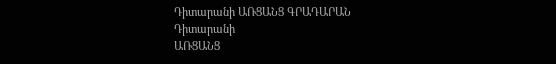Դիտարանի ԱՌՑԱՆՑ ԳՐԱԴԱՐԱՆ
Դիտարանի
ԱՌՑԱՆՑ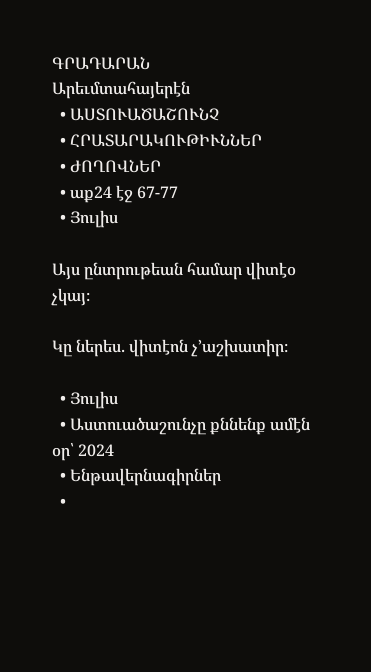ԳՐԱԴԱՐԱՆ
Արեւմտահայերէն
  • ԱՍՏՈՒԱԾԱՇՈՒՆՉ
  • ՀՐԱՏԱՐԱԿՈՒԹԻՒՆՆԵՐ
  • ԺՈՂՈՎՆԵՐ
  • աք24 էջ 67-77
  • Յուլիս

Այս ընտրութեան համար վիտէօ չկայ։

Կը ներես. վիտէոն չ’աշխատիր։

  • Յուլիս
  • Աստուածաշունչը քննենք ամէն օր՝ 2024
  • Ենթավերնագիրներ
  •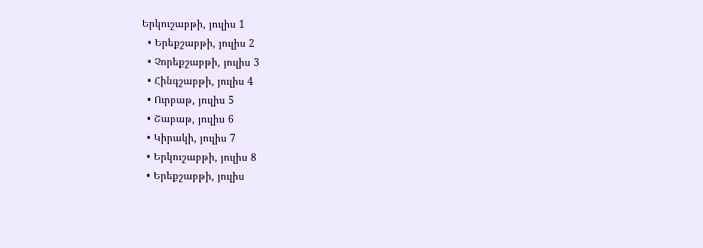Երկուշաբթի, յուլիս 1
  • Երեքշաբթի, յուլիս 2
  • Չորեքշաբթի, յուլիս 3
  • Հինգշաբթի, յուլիս 4
  • Ուրբաթ, յուլիս 5
  • Շաբաթ, յուլիս 6
  • Կիրակի, յուլիս 7
  • Երկուշաբթի, յուլիս 8
  • Երեքշաբթի, յուլիս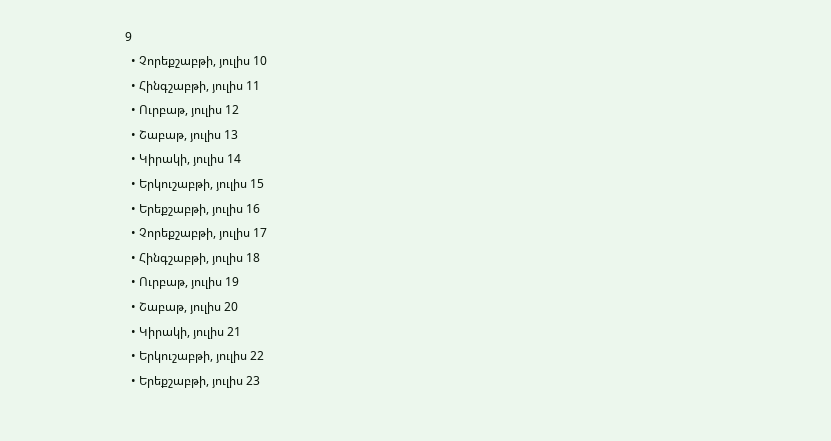9
  • Չորեքշաբթի, յուլիս 10
  • Հինգշաբթի, յուլիս 11
  • Ուրբաթ, յուլիս 12
  • Շաբաթ, յուլիս 13
  • Կիրակի, յուլիս 14
  • Երկուշաբթի, յուլիս 15
  • Երեքշաբթի, յուլիս 16
  • Չորեքշաբթի, յուլիս 17
  • Հինգշաբթի, յուլիս 18
  • Ուրբաթ, յուլիս 19
  • Շաբաթ, յուլիս 20
  • Կիրակի, յուլիս 21
  • Երկուշաբթի, յուլիս 22
  • Երեքշաբթի, յուլիս 23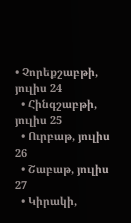• Չորեքշաբթի, յուլիս 24
  • Հինգշաբթի, յուլիս 25
  • Ուրբաթ, յուլիս 26
  • Շաբաթ, յուլիս 27
  • Կիրակի,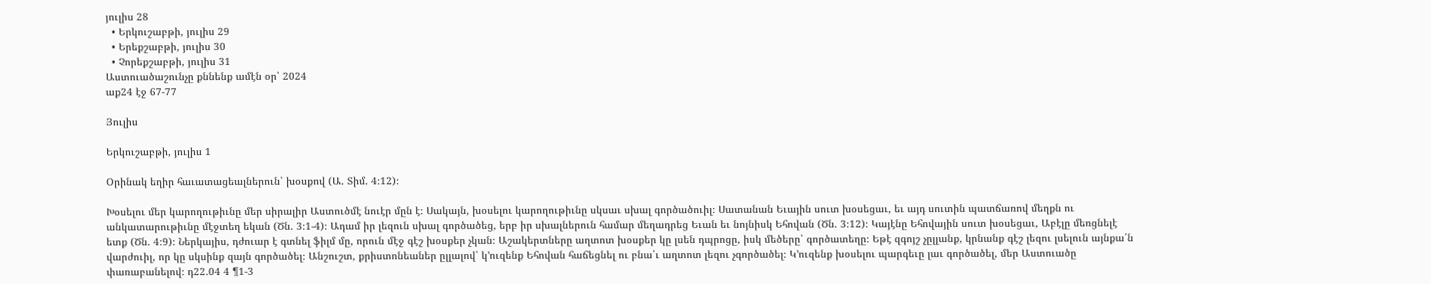յուլիս 28
  • Երկուշաբթի, յուլիս 29
  • Երեքշաբթի, յուլիս 30
  • Չորեքշաբթի, յուլիս 31
Աստուածաշունչը քննենք ամէն օր՝ 2024
աք24 էջ 67-77

Յուլիս

Երկուշաբթի, յուլիս 1

Օրինակ եղիր հաւատացեալներուն՝ խօսքով (Ա. Տիմ. 4։12)։

Խօսելու մեր կարողութիւնը մեր սիրալիր Աստուծմէ նուէր մըն է։ Սակայն, խօսելու կարողութիւնը սկսաւ սխալ գործածուիլ։ Սատանան Եւային սուտ խօսեցաւ, եւ այդ սուտին պատճառով մեղքն ու անկատարութիւնը մէջտեղ եկան (Ծն. 3։1-4)։ Ադամ իր լեզուն սխալ գործածեց, երբ իր սխալներուն համար մեղադրեց Եւան եւ նոյնիսկ Եհովան (Ծն. 3։12)։ Կայէնը Եհովային սուտ խօսեցաւ, Աբէլը մեռցնելէ ետք (Ծն. 4։9)։ Ներկայիս, դժուար է գտնել ֆիլմ մը, որուն մէջ գէշ խօսքեր չկան։ Աշակերտները աղտոտ խօսքեր կը լսեն դպրոցը, իսկ մեծերը՝ գործատեղը։ Եթէ զգոյշ չըլլանք, կրնանք գէշ լեզու լսելուն այնքա՛ն վարժուիլ, որ կը սկսինք զայն գործածել։ Անշուշտ, քրիստոնեաներ ըլլալով՝ կ’ուզենք Եհովան հաճեցնել ու բնա՛ւ աղտոտ լեզու չգործածել։ Կ’ուզենք խօսելու պարգեւը լաւ գործածել, մեր Աստուածը փառաբանելով։ դ22.04 4 ¶1-3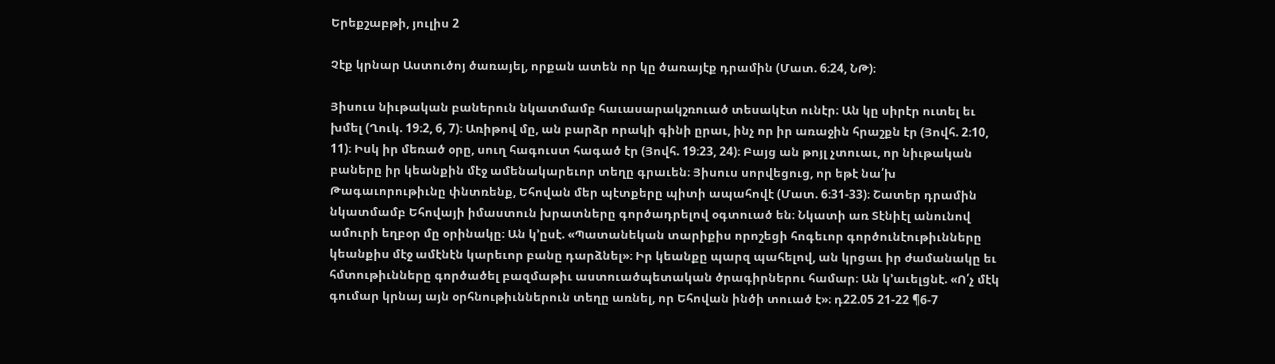Երեքշաբթի, յուլիս 2

Չէք կրնար Աստուծոյ ծառայել, որքան ատեն որ կը ծառայէք դրամին (Մատ. 6։24, ՆԹ)։

Յիսուս նիւթական բաներուն նկատմամբ հաւասարակշռուած տեսակէտ ունէր։ Ան կը սիրէր ուտել եւ խմել (Ղուկ. 19։2, 6, 7)։ Առիթով մը, ան բարձր որակի գինի ըրաւ, ինչ որ իր առաջին հրաշքն էր (Յովհ. 2։10, 11)։ Իսկ իր մեռած օրը, սուղ հագուստ հագած էր (Յովհ. 19։23, 24)։ Բայց ան թոյլ չտուաւ, որ նիւթական բաները իր կեանքին մէջ ամենակարեւոր տեղը գրաւեն։ Յիսուս սորվեցուց, որ եթէ նա՛խ Թագաւորութիւնը փնտռենք, Եհովան մեր պէտքերը պիտի ապահովէ (Մատ. 6։31-33)։ Շատեր դրամին նկատմամբ Եհովայի իմաստուն խրատները գործադրելով օգտուած են։ Նկատի առ Տէնիէլ անունով ամուրի եղբօր մը օրինակը։ Ան կ’ըսէ. «Պատանեկան տարիքիս որոշեցի հոգեւոր գործունէութիւնները կեանքիս մէջ ամէնէն կարեւոր բանը դարձնել»։ Իր կեանքը պարզ պահելով, ան կրցաւ իր ժամանակը եւ հմտութիւնները գործածել բազմաթիւ աստուածպետական ծրագիրներու համար։ Ան կ’աւելցնէ. «Ո՛չ մէկ գումար կրնայ այն օրհնութիւններուն տեղը առնել, որ Եհովան ինծի տուած է»։ դ22.05 21-22 ¶6-7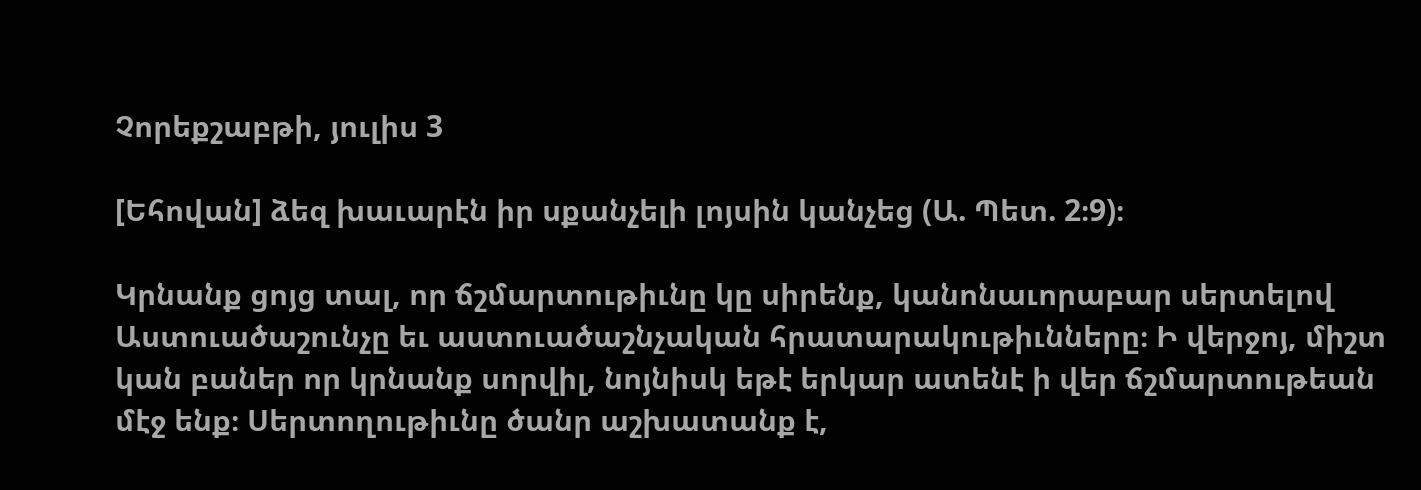Չորեքշաբթի, յուլիս 3

[Եհովան] ձեզ խաւարէն իր սքանչելի լոյսին կանչեց (Ա. Պետ. 2։9)։

Կրնանք ցոյց տալ, որ ճշմարտութիւնը կը սիրենք, կանոնաւորաբար սերտելով Աստուածաշունչը եւ աստուածաշնչական հրատարակութիւնները։ Ի վերջոյ, միշտ կան բաներ որ կրնանք սորվիլ, նոյնիսկ եթէ երկար ատենէ ի վեր ճշմարտութեան մէջ ենք։ Սերտողութիւնը ծանր աշխատանք է,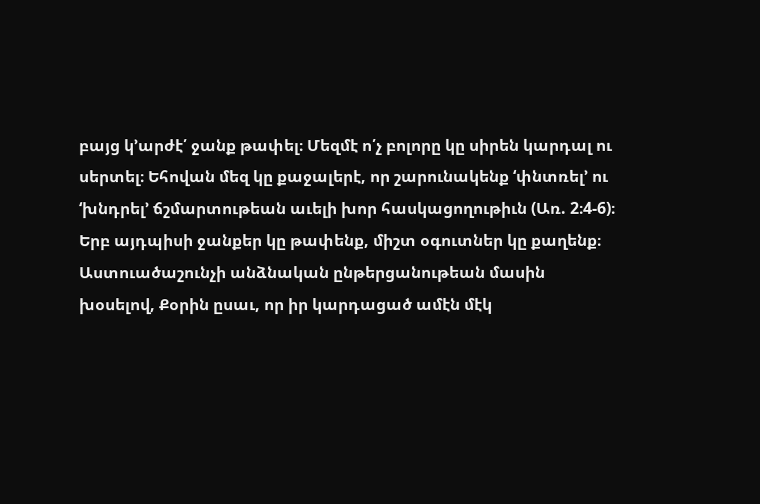բայց կ’արժէ՛ ջանք թափել։ Մեզմէ ո՛չ բոլորը կը սիրեն կարդալ ու սերտել։ Եհովան մեզ կը քաջալերէ, որ շարունակենք ‘փնտռել’ ու ‘խնդրել’ ճշմարտութեան աւելի խոր հասկացողութիւն (Առ. 2։4-6)։ Երբ այդպիսի ջանքեր կը թափենք, միշտ օգուտներ կը քաղենք։ Աստուածաշունչի անձնական ընթերցանութեան մասին խօսելով, Քօրին ըսաւ, որ իր կարդացած ամէն մէկ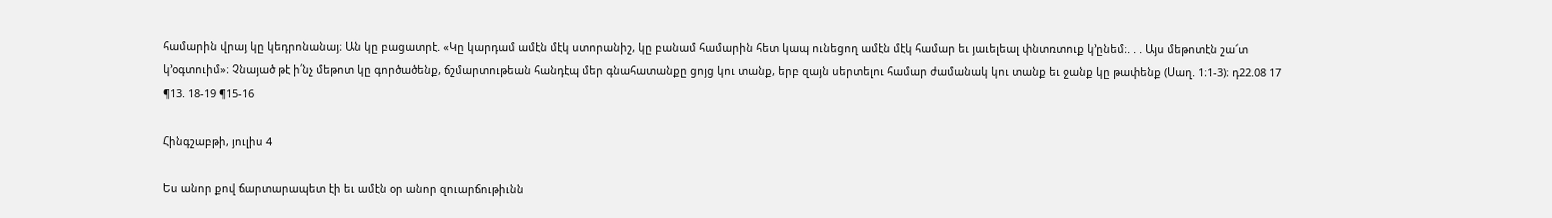համարին վրայ կը կեդրոնանայ։ Ան կը բացատրէ. «Կը կարդամ ամէն մէկ ստորանիշ, կը բանամ համարին հետ կապ ունեցող ամէն մէկ համար եւ յաւելեալ փնտռտուք կ’ընեմ։. . . Այս մեթոտէն շա՜տ կ’օգտուիմ»։ Չնայած թէ ի՛նչ մեթոտ կը գործածենք, ճշմարտութեան հանդէպ մեր գնահատանքը ցոյց կու տանք, երբ զայն սերտելու համար ժամանակ կու տանք եւ ջանք կը թափենք (Սաղ. 1։1-3)։ դ22.08 17 ¶13. 18-19 ¶15-16

Հինգշաբթի, յուլիս 4

Ես անոր քով ճարտարապետ էի եւ ամէն օր անոր զուարճութիւնն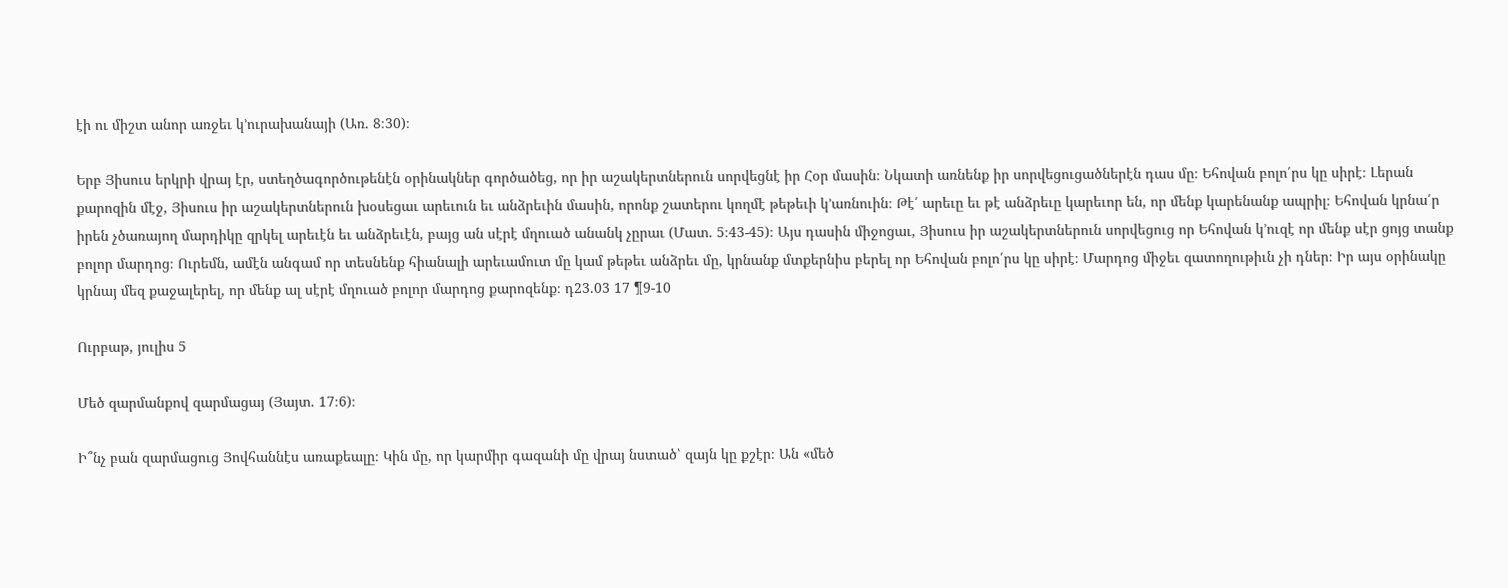էի ու միշտ անոր առջեւ կ’ուրախանայի (Առ. 8։30)։

Երբ Յիսուս երկրի վրայ էր, ստեղծագործութենէն օրինակներ գործածեց, որ իր աշակերտներուն սորվեցնէ իր Հօր մասին։ Նկատի առնենք իր սորվեցուցածներէն դաս մը։ Եհովան բոլո՛րս կը սիրէ։ Լերան քարոզին մէջ, Յիսուս իր աշակերտներուն խօսեցաւ արեւուն եւ անձրեւին մասին, որոնք շատերու կողմէ թեթեւի կ’առնուին։ Թէ՛ արեւը եւ թէ անձրեւը կարեւոր են, որ մենք կարենանք ապրիլ։ Եհովան կրնա՛ր իրեն չծառայող մարդիկը զրկել արեւէն եւ անձրեւէն, բայց ան սէրէ մղուած անանկ չըրաւ (Մատ. 5։43-45)։ Այս դասին միջոցաւ, Յիսուս իր աշակերտներուն սորվեցուց որ Եհովան կ’ուզէ որ մենք սէր ցոյց տանք բոլոր մարդոց։ Ուրեմն, ամէն անգամ որ տեսնենք հիանալի արեւամուտ մը կամ թեթեւ անձրեւ մը, կրնանք մտքերնիս բերել որ Եհովան բոլո՛րս կը սիրէ։ Մարդոց միջեւ զատողութիւն չի դներ։ Իր այս օրինակը կրնայ մեզ քաջալերել, որ մենք ալ սէրէ մղուած բոլոր մարդոց քարոզենք։ դ23.03 17 ¶9-10

Ուրբաթ, յուլիս 5

Մեծ զարմանքով զարմացայ (Յայտ. 17։6)։

Ի՞նչ բան զարմացուց Յովհաննէս առաքեալը։ Կին մը, որ կարմիր գազանի մը վրայ նստած՝ զայն կը քշէր։ Ան «մեծ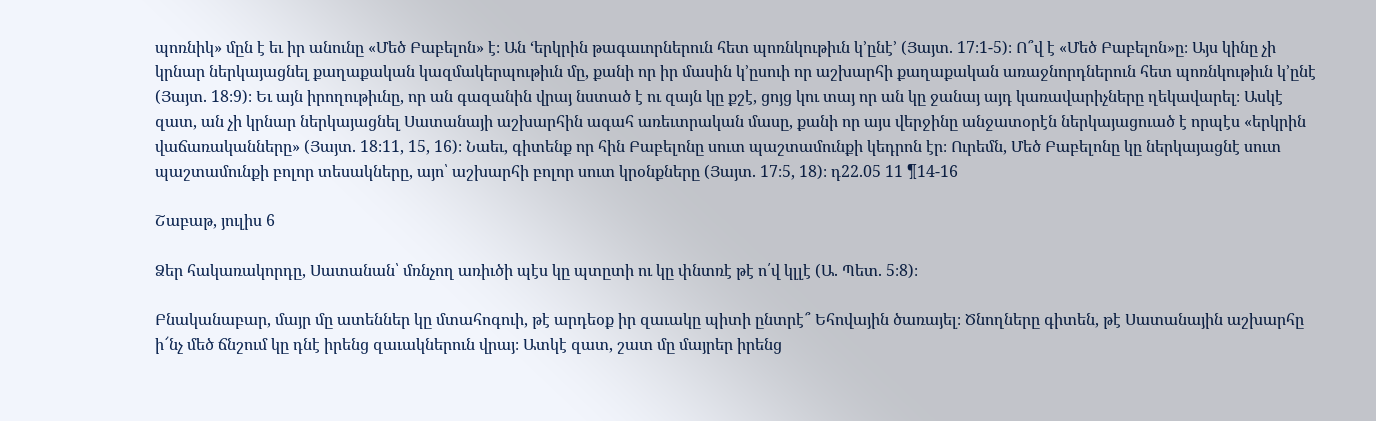պոռնիկ» մըն է եւ իր անունը «Մեծ Բաբելոն» է։ Ան ‘երկրին թագաւորներուն հետ պոռնկութիւն կ’ընէ’ (Յայտ. 17։1-5)։ Ո՞վ է «Մեծ Բաբելոն»ը։ Այս կինը չի կրնար ներկայացնել քաղաքական կազմակերպութիւն մը, քանի որ իր մասին կ’ըսուի որ աշխարհի քաղաքական առաջնորդներուն հետ պոռնկութիւն կ’ընէ (Յայտ. 18։9)։ Եւ այն իրողութիւնը, որ ան գազանին վրայ նստած է ու զայն կը քշէ, ցոյց կու տայ որ ան կը ջանայ այդ կառավարիչները ղեկավարել։ Ասկէ զատ, ան չի կրնար ներկայացնել Սատանայի աշխարհին ագահ առեւտրական մասը, քանի որ այս վերջինը անջատօրէն ներկայացուած է որպէս «երկրին վաճառականները» (Յայտ. 18։11, 15, 16)։ Նաեւ, գիտենք որ հին Բաբելոնը սուտ պաշտամունքի կեդրոն էր։ Ուրեմն, Մեծ Բաբելոնը կը ներկայացնէ սուտ պաշտամունքի բոլոր տեսակները, այո՝ աշխարհի բոլոր սուտ կրօնքները (Յայտ. 17։5, 18)։ դ22.05 11 ¶14-16

Շաբաթ, յուլիս 6

Ձեր հակառակորդը, Սատանան՝ մռնչող առիւծի պէս կը պտըտի ու կը փնտռէ թէ ո՛վ կլլէ (Ա. Պետ. 5։8)։

Բնականաբար, մայր մը ատեններ կը մտահոգուի, թէ արդեօք իր զաւակը պիտի ընտրէ՞ Եհովային ծառայել։ Ծնողները գիտեն, թէ Սատանային աշխարհը ի՜նչ մեծ ճնշում կը դնէ իրենց զաւակներուն վրայ։ Ատկէ զատ, շատ մը մայրեր իրենց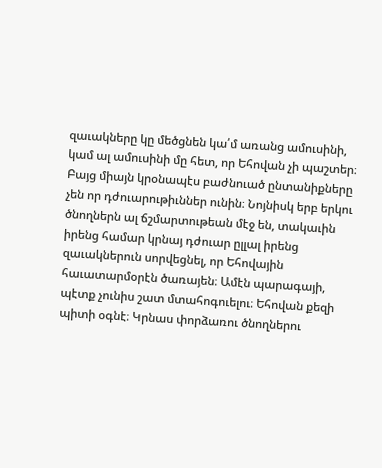զաւակները կը մեծցնեն կա՛մ առանց ամուսինի, կամ ալ ամուսինի մը հետ, որ Եհովան չի պաշտեր։ Բայց միայն կրօնապէս բաժնուած ընտանիքները չեն որ դժուարութիւններ ունին։ Նոյնիսկ երբ երկու ծնողներն ալ ճշմարտութեան մէջ են, տակաւին իրենց համար կրնայ դժուար ըլլալ իրենց զաւակներուն սորվեցնել, որ Եհովային հաւատարմօրէն ծառայեն։ Ամէն պարագայի, պէտք չունիս շատ մտահոգուելու։ Եհովան քեզի պիտի օգնէ։ Կրնաս փորձառու ծնողներու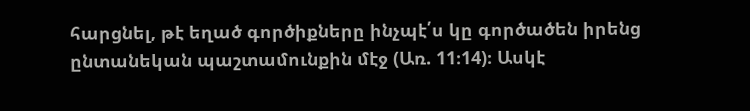հարցնել, թէ եղած գործիքները ինչպէ՛ս կը գործածեն իրենց ընտանեկան պաշտամունքին մէջ (Առ. 11։14)։ Ասկէ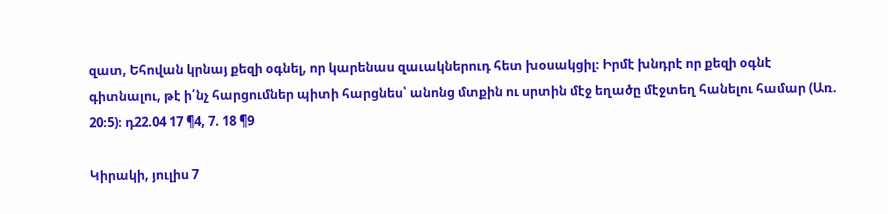զատ, Եհովան կրնայ քեզի օգնել, որ կարենաս զաւակներուդ հետ խօսակցիլ։ Իրմէ խնդրէ որ քեզի օգնէ գիտնալու, թէ ի՛նչ հարցումներ պիտի հարցնես՝ անոնց մտքին ու սրտին մէջ եղածը մէջտեղ հանելու համար (Առ. 20։5)։ դ22.04 17 ¶4, 7. 18 ¶9

Կիրակի, յուլիս 7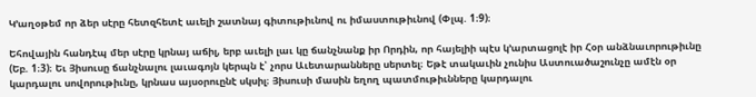Կ’աղօթեմ որ ձեր սէրը հետզհետէ աւելի շատնայ գիտութիւնով ու իմաստութիւնով (Փլպ. 1։9)։

Եհովային հանդէպ մեր սէրը կրնայ աճիլ, երբ աւելի լաւ կը ճանչնանք իր Որդին, որ հայելիի պէս կ’արտացոլէ իր Հօր անձնաւորութիւնը (Եբ. 1։3)։ Եւ Յիսուսը ճանչնալու լաւագոյն կերպն է՝ չորս Աւետարանները սերտել։ Եթէ տակաւին չունիս Աստուածաշունչը ամէն օր կարդալու սովորութիւնը, կրնաս այսօրուընէ սկսիլ։ Յիսուսի մասին եղող պատմութիւնները կարդալու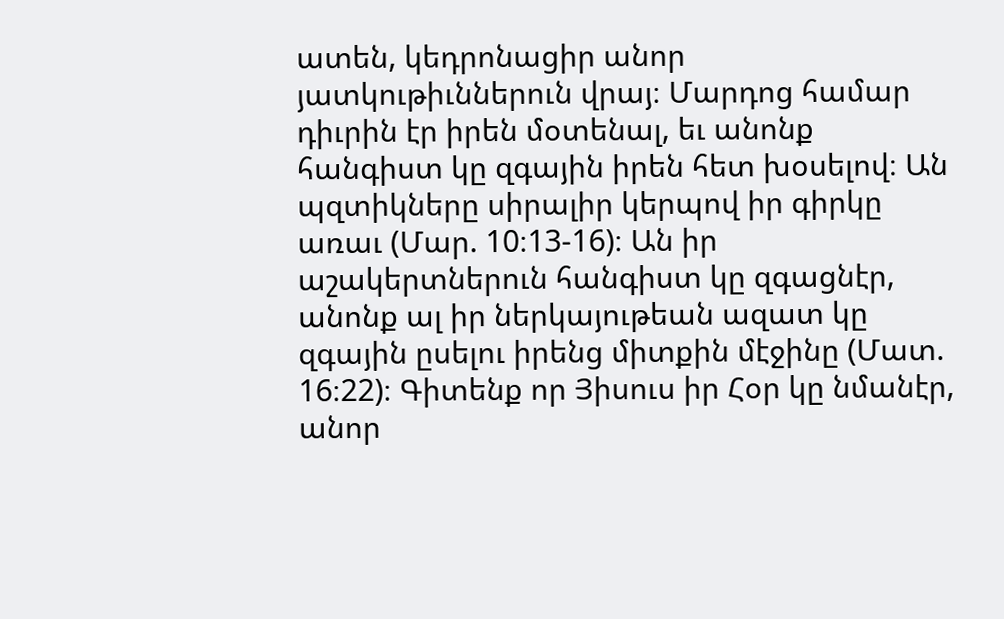ատեն, կեդրոնացիր անոր յատկութիւններուն վրայ։ Մարդոց համար դիւրին էր իրեն մօտենալ, եւ անոնք հանգիստ կը զգային իրեն հետ խօսելով։ Ան պզտիկները սիրալիր կերպով իր գիրկը առաւ (Մար. 10։13-16)։ Ան իր աշակերտներուն հանգիստ կը զգացնէր, անոնք ալ իր ներկայութեան ազատ կը զգային ըսելու իրենց միտքին մէջինը (Մատ. 16։22)։ Գիտենք որ Յիսուս իր Հօր կը նմանէր, անոր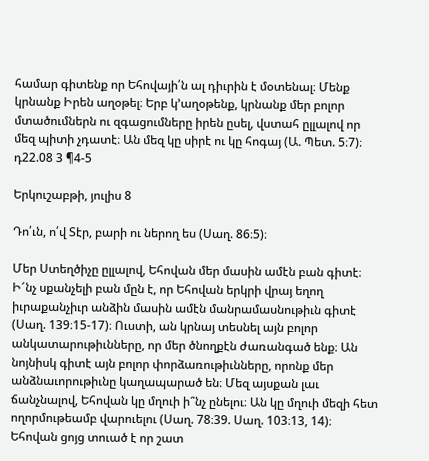համար գիտենք որ Եհովայի՛ն ալ դիւրին է մօտենալ։ Մենք կրնանք Իրեն աղօթել։ Երբ կ’աղօթենք, կրնանք մեր բոլոր մտածումներն ու զգացումները իրեն ըսել, վստահ ըլլալով որ մեզ պիտի չդատէ։ Ան մեզ կը սիրէ ու կը հոգայ (Ա. Պետ. 5։7)։ դ22.08 3 ¶4-5

Երկուշաբթի, յուլիս 8

Դո՛ւն, ո՛վ Տէր, բարի ու ներող ես (Սաղ. 86։5)։

Մեր Ստեղծիչը ըլլալով, Եհովան մեր մասին ամէն բան գիտէ։ Ի՜նչ սքանչելի բան մըն է, որ Եհովան երկրի վրայ եղող իւրաքանչիւր անձին մասին ամէն մանրամասնութիւն գիտէ (Սաղ. 139։15-17)։ Ուստի, ան կրնայ տեսնել այն բոլոր անկատարութիւնները, որ մեր ծնողքէն ժառանգած ենք։ Ան նոյնիսկ գիտէ այն բոլոր փորձառութիւնները, որոնք մեր անձնաւորութիւնը կաղապարած են։ Մեզ այսքան լաւ ճանչնալով, Եհովան կը մղուի ի՞նչ ընելու։ Ան կը մղուի մեզի հետ ողորմութեամբ վարուելու (Սաղ. 78։39. Սաղ. 103։13, 14)։ Եհովան ցոյց տուած է որ շատ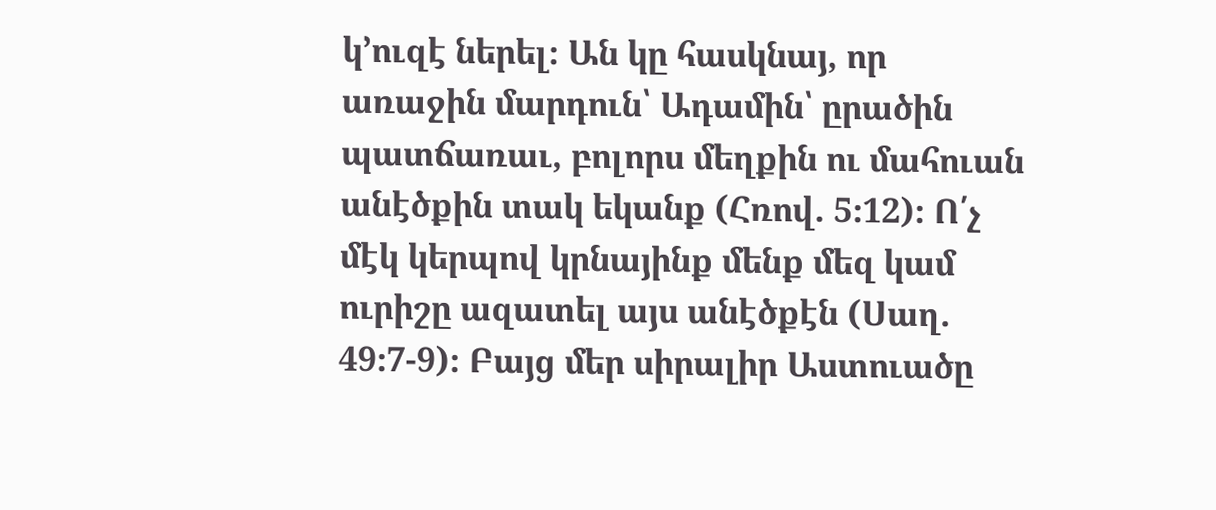կ’ուզէ ներել։ Ան կը հասկնայ, որ առաջին մարդուն՝ Ադամին՝ ըրածին պատճառաւ, բոլորս մեղքին ու մահուան անէծքին տակ եկանք (Հռով. 5։12)։ Ո՛չ մէկ կերպով կրնայինք մենք մեզ կամ ուրիշը ազատել այս անէծքէն (Սաղ. 49։7-9)։ Բայց մեր սիրալիր Աստուածը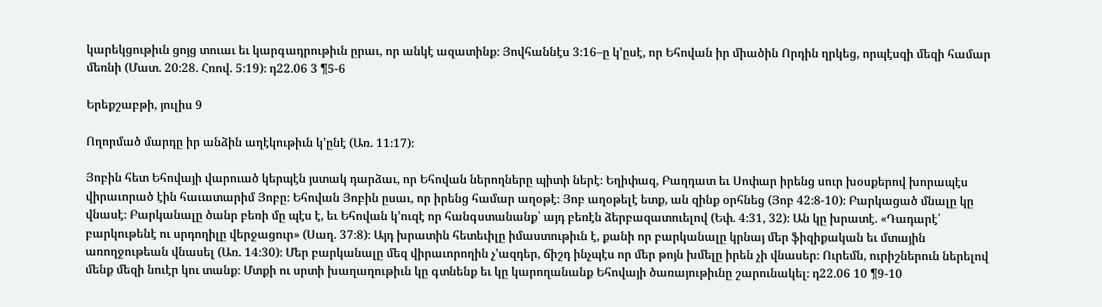կարեկցութիւն ցոյց տուաւ եւ կարգադրութիւն ըրաւ, որ անկէ ազատինք։ Յովհաննէս 3։16–ը կ’ըսէ, որ Եհովան իր միածին Որդին ղրկեց, որպէսզի մեզի համար մեռնի (Մատ. 20։28. Հռով. 5։19)։ դ22.06 3 ¶5-6

Երեքշաբթի, յուլիս 9

Ողորմած մարդը իր անձին աղէկութիւն կ’ընէ (Առ. 11։17)։

Յոբին հետ Եհովայի վարուած կերպէն յստակ դարձաւ, որ Եհովան ներողները պիտի ներէ։ Եղիփազ, Բաղդատ եւ Սոփար իրենց սուր խօսքերով խորապէս վիրաւորած էին հաւատարիմ Յոբը։ Եհովան Յոբին ըսաւ, որ իրենց համար աղօթէ։ Յոբ աղօթելէ ետք, ան զինք օրհնեց (Յոբ 42։8-10)։ Բարկացած մնալը կը վնասէ։ Բարկանալը ծանր բեռի մը պէս է, եւ Եհովան կ’ուզէ որ հանգստանանք՝ այդ բեռէն ձերբազատուելով (Եփ. 4։31, 32)։ Ան կը խրատէ. «Դադարէ՛ բարկութենէ ու սրդողիլը վերջացուր» (Սաղ. 37։8)։ Այդ խրատին հետեւիլը իմաստութիւն է, քանի որ բարկանալը կրնայ մեր ֆիզիքական եւ մտային առողջութեան վնասել (Առ. 14։30)։ Մեր բարկանալը մեզ վիրաւորողին չ’ազդեր, ճիշդ ինչպէս որ մեր թոյն խմելը իրեն չի վնասեր։ Ուրեմն, ուրիշներուն ներելով մենք մեզի նուէր կու տանք։ Մտքի ու սրտի խաղաղութիւն կը գտնենք եւ կը կարողանանք Եհովայի ծառայութիւնը շարունակել։ դ22.06 10 ¶9-10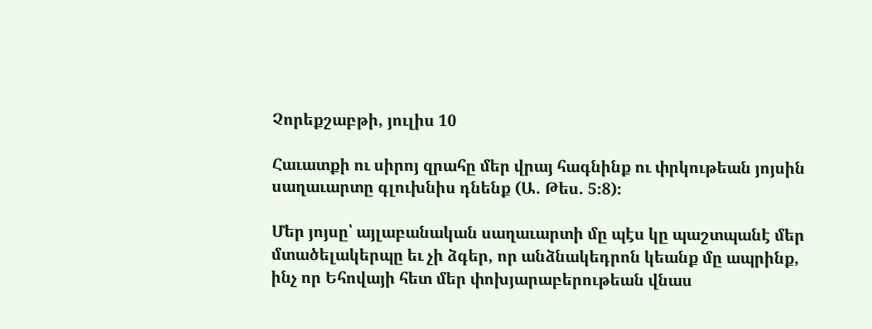Չորեքշաբթի, յուլիս 10

Հաւատքի ու սիրոյ զրահը մեր վրայ հագնինք ու փրկութեան յոյսին սաղաւարտը գլուխնիս դնենք (Ա. Թես. 5։8)։

Մեր յոյսը՝ այլաբանական սաղաւարտի մը պէս կը պաշտպանէ մեր մտածելակերպը եւ չի ձգեր, որ անձնակեդրոն կեանք մը ապրինք, ինչ որ Եհովայի հետ մեր փոխյարաբերութեան վնաս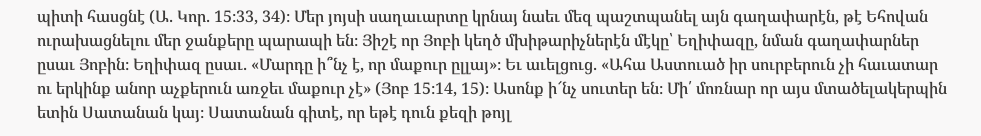պիտի հասցնէ (Ա. Կոր. 15։33, 34)։ Մեր յոյսի սաղաւարտը կրնայ նաեւ մեզ պաշտպանել այն գաղափարէն, թէ Եհովան ուրախացնելու մեր ջանքերը պարապի են։ Յիշէ որ Յոբի կեղծ մխիթարիչներէն մէկը՝ Եղիփազը, նման գաղափարներ ըսաւ Յոբին։ Եղիփազ ըսաւ. «Մարդը ի՞նչ է, որ մաքուր ըլլայ»։ Եւ աւելցուց. «Ահա Աստուած իր սուրբերուն չի հաւատար ու երկինք անոր աչքերուն առջեւ մաքուր չէ» (Յոբ 15։14, 15)։ Ասոնք ի՜նչ սուտեր են։ Մի՛ մոռնար որ այս մտածելակերպին ետին Սատանան կայ։ Սատանան գիտէ, որ եթէ դուն քեզի թոյլ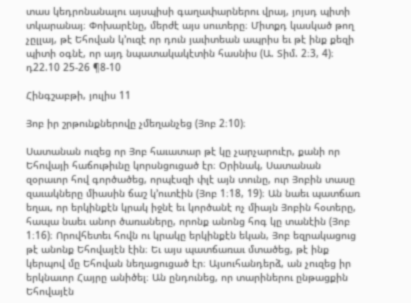տաս կեդրոնանալու այսպիսի գաղափարներու վրայ, յոյսդ պիտի տկարանայ։ Փոխարէնը, մերժէ այս սուտերը։ Միտքդ կասկած թող չըլլայ, թէ Եհովան կ’ուզէ որ դուն յաւիտեան ապրիս եւ թէ ինք քեզի պիտի օգնէ, որ այդ նպատակակէտին հասնիս (Ա. Տիմ. 2։3, 4)։ դ22.10 25-26 ¶8-10

Հինգշաբթի, յուլիս 11

Յոբ իր շրթունքներովը չմեղանչեց (Յոբ 2։10)։

Սատանան ուզեց որ Յոբ հաւատար թէ կը չարչարուէր, քանի որ Եհովայի հաճութիւնը կորսնցուցած էր։ Օրինակ, Սատանան զօրաւոր հով գործածեց, որպէսզի փլէ այն տունը, ուր Յոբին տասը զաւակները միասին ճաշ կ’ուտէին (Յոբ 1։18, 19)։ Ան նաեւ պատճառ եղաւ, որ երկինքէն կրակ իջնէ եւ կործանէ ոչ միայն Յոբին հօտերը, հապա նաեւ անոր ծառաները, որոնք անոնց հոգ կը տանէին (Յոբ 1։16)։ Որովհետեւ հովն ու կրակը երկինքէն եկան, Յոբ եզրակացուց թէ անոնք Եհովայէն էին։ Եւ այս պատճառաւ մտածեց, թէ ինք կերպով մը Եհովան նեղացուցած էր։ Այսուհանդերձ, ան չուզեց իր երկնաւոր Հայրը անիծել։ Ան ընդունեց, որ տարիներու ընթացքին Եհովայէն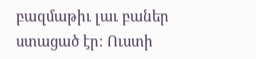բազմաթիւ լաւ բաներ ստացած էր։ Ուստի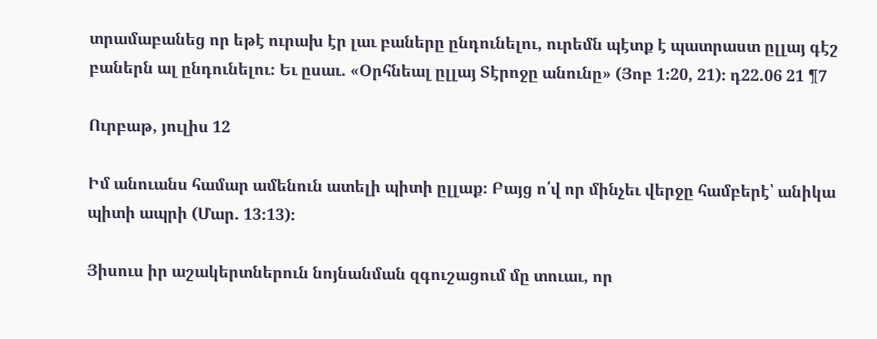տրամաբանեց որ եթէ ուրախ էր լաւ բաները ընդունելու, ուրեմն պէտք է պատրաստ ըլլայ գէշ բաներն ալ ընդունելու։ Եւ ըսաւ. «Օրհնեալ ըլլայ Տէրոջը անունը» (Յոբ 1։20, 21)։ դ22.06 21 ¶7

Ուրբաթ, յուլիս 12

Իմ անուանս համար ամենուն ատելի պիտի ըլլաք։ Բայց ո՛վ որ մինչեւ վերջը համբերէ՝ անիկա պիտի ապրի (Մար. 13։13)։

Յիսուս իր աշակերտներուն նոյնանման զգուշացում մը տուաւ, որ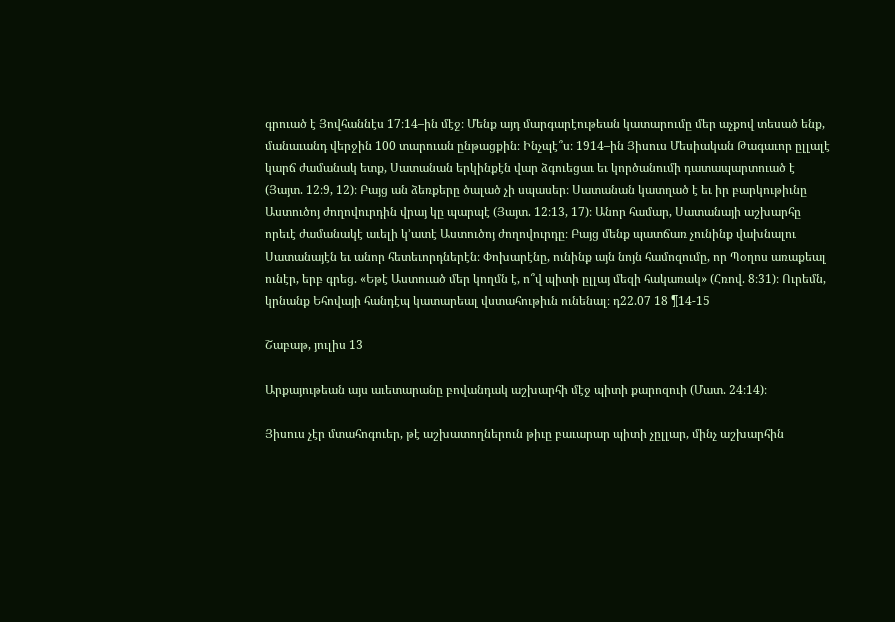գրուած է Յովհաննէս 17։14–ին մէջ։ Մենք այդ մարգարէութեան կատարումը մեր աչքով տեսած ենք, մանաւանդ վերջին 100 տարուան ընթացքին։ Ինչպէ՞ս։ 1914–ին Յիսուս Մեսիական Թագաւոր ըլլալէ կարճ ժամանակ ետք, Սատանան երկինքէն վար ձգուեցաւ եւ կործանումի դատապարտուած է (Յայտ. 12։9, 12)։ Բայց ան ձեռքերը ծալած չի սպասեր։ Սատանան կատղած է եւ իր բարկութիւնը Աստուծոյ ժողովուրդին վրայ կը պարպէ (Յայտ. 12։13, 17)։ Անոր համար, Սատանայի աշխարհը որեւէ ժամանակէ աւելի կ’ատէ Աստուծոյ ժողովուրդը։ Բայց մենք պատճառ չունինք վախնալու Սատանայէն եւ անոր հետեւորդներէն։ Փոխարէնը, ունինք այն նոյն համոզումը, որ Պօղոս առաքեալ ունէր, երբ գրեց. «Եթէ Աստուած մեր կողմն է, ո՞վ պիտի ըլլայ մեզի հակառակ» (Հռով. 8։31)։ Ուրեմն, կրնանք Եհովայի հանդէպ կատարեալ վստահութիւն ունենալ։ դ22.07 18 ¶14-15

Շաբաթ, յուլիս 13

Արքայութեան այս աւետարանը բովանդակ աշխարհի մէջ պիտի քարոզուի (Մատ. 24։14)։

Յիսուս չէր մտահոգուեր, թէ աշխատողներուն թիւը բաւարար պիտի չըլլար, մինչ աշխարհին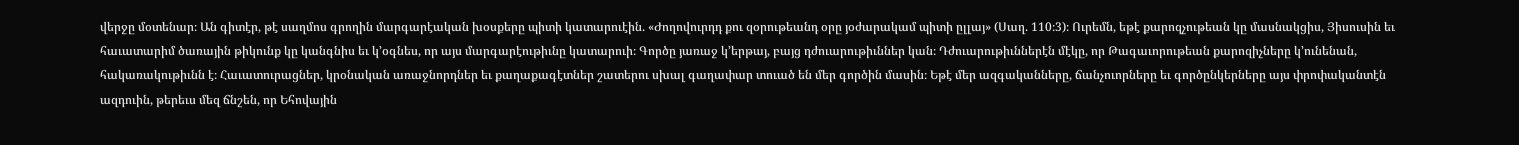վերջը մօտենար։ Ան գիտէր, թէ սաղմոս գրողին մարգարէական խօսքերը պիտի կատարուէին. «Ժողովուրդդ քու զօրութեանդ օրը յօժարակամ պիտի ըլլայ» (Սաղ. 110։3)։ Ուրեմն, եթէ քարոզչութեան կը մասնակցիս, Յիսուսին եւ հաւատարիմ ծառային թիկունք կը կանգնիս եւ կ’օգնես, որ այս մարգարէութիւնը կատարուի։ Գործը յառաջ կ’երթայ, բայց դժուարութիւններ կան։ Դժուարութիւններէն մէկը, որ Թագաւորութեան քարոզիչները կ’ունենան, հակառակութիւնն է։ Հաւատուրացներ, կրօնական առաջնորդներ եւ քաղաքագէտներ շատերու սխալ գաղափար տուած են մեր գործին մասին։ Եթէ մեր ազգականները, ճանչուորները եւ գործընկերները այս փրոփականտէն ազդուին, թերեւս մեզ ճնշեն, որ Եհովային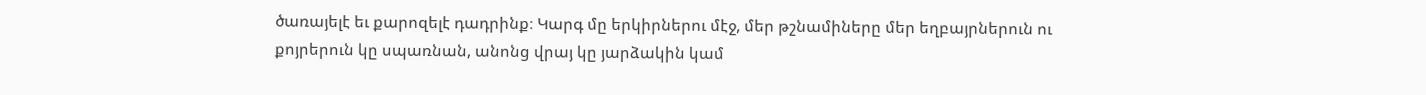ծառայելէ եւ քարոզելէ դադրինք։ Կարգ մը երկիրներու մէջ, մեր թշնամիները մեր եղբայրներուն ու քոյրերուն կը սպառնան, անոնց վրայ կը յարձակին կամ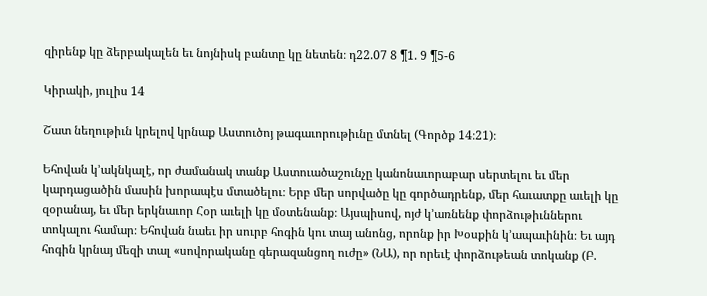զիրենք կը ձերբակալեն եւ նոյնիսկ բանտը կը նետեն։ դ22.07 8 ¶1. 9 ¶5-6

Կիրակի, յուլիս 14

Շատ նեղութիւն կրելով կրնաք Աստուծոյ թագաւորութիւնը մտնել (Գործք 14։21)։

Եհովան կ’ակնկալէ, որ ժամանակ տանք Աստուածաշունչը կանոնաւորաբար սերտելու եւ մեր կարդացածին մասին խորապէս մտածելու։ Երբ մեր սորվածը կը գործադրենք, մեր հաւատքը աւելի կը զօրանայ, եւ մեր երկնաւոր Հօր աւելի կը մօտենանք։ Այսպիսով, ոյժ կ’առնենք փորձութիւններու տոկալու համար։ Եհովան նաեւ իր սուրբ հոգին կու տայ անոնց, որոնք իր Խօսքին կ’ապաւինին։ Եւ այդ հոգին կրնայ մեզի տալ «սովորականը գերազանցող ուժը» (ՆԱ), որ որեւէ փորձութեան տոկանք (Բ.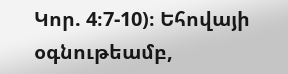Կոր. 4։7-10)։ Եհովայի օգնութեամբ,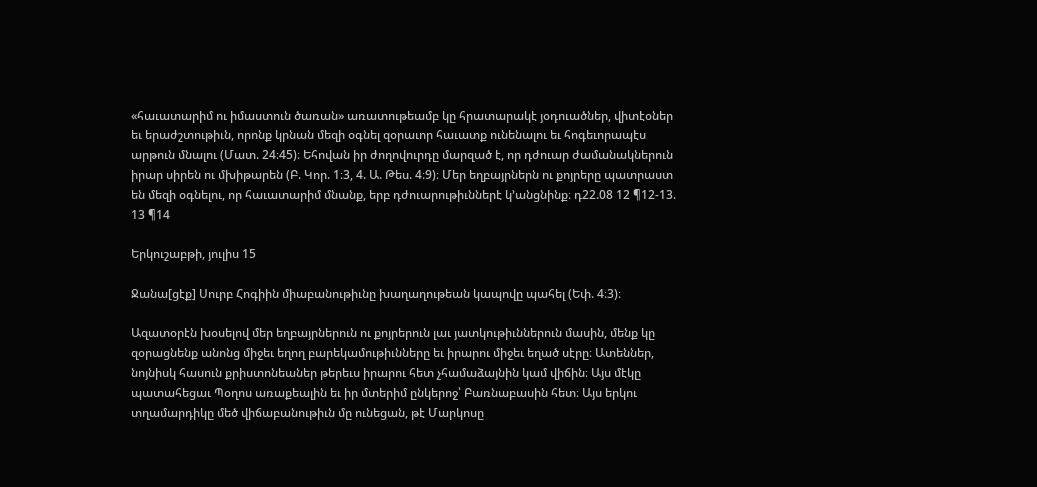«հաւատարիմ ու իմաստուն ծառան» առատութեամբ կը հրատարակէ յօդուածներ, վիտէօներ եւ երաժշտութիւն, որոնք կրնան մեզի օգնել զօրաւոր հաւատք ունենալու եւ հոգեւորապէս արթուն մնալու (Մատ. 24։45)։ Եհովան իր ժողովուրդը մարզած է, որ դժուար ժամանակներուն իրար սիրեն ու մխիթարեն (Բ. Կոր. 1։3, 4. Ա. Թես. 4։9)։ Մեր եղբայրներն ու քոյրերը պատրաստ են մեզի օգնելու, որ հաւատարիմ մնանք, երբ դժուարութիւններէ կ’անցնինք։ դ22.08 12 ¶12-13. 13 ¶14

Երկուշաբթի, յուլիս 15

Ջանա[ցէք] Սուրբ Հոգիին միաբանութիւնը խաղաղութեան կապովը պահել (Եփ. 4։3)։

Ազատօրէն խօսելով մեր եղբայրներուն ու քոյրերուն լաւ յատկութիւններուն մասին, մենք կը զօրացնենք անոնց միջեւ եղող բարեկամութիւնները եւ իրարու միջեւ եղած սէրը։ Ատեններ, նոյնիսկ հասուն քրիստոնեաներ թերեւս իրարու հետ չհամաձայնին կամ վիճին։ Այս մէկը պատահեցաւ Պօղոս առաքեալին եւ իր մտերիմ ընկերոջ՝ Բառնաբասին հետ։ Այս երկու տղամարդիկը մեծ վիճաբանութիւն մը ունեցան, թէ Մարկոսը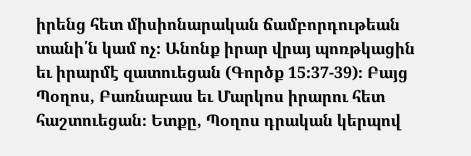իրենց հետ միսիոնարական ճամբորդութեան տանի՛ն կամ ոչ։ Անոնք իրար վրայ պոռթկացին եւ իրարմէ զատուեցան (Գործք 15։37-39)։ Բայց Պօղոս, Բառնաբաս եւ Մարկոս իրարու հետ հաշտուեցան։ Ետքը, Պօղոս դրական կերպով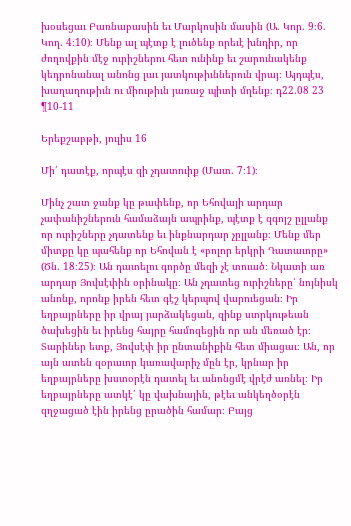խօսեցաւ Բառնաբասին եւ Մարկոսին մասին (Ա. Կոր. 9։6. Կող. 4։10)։ Մենք ալ պէտք է լուծենք որեւէ խնդիր, որ ժողովքին մէջ ուրիշներու հետ ունինք եւ շարունակենք կեդրոնանալ անոնց լաւ յատկութիւններուն վրայ։ Այդպէս, խաղաղութիւն ու միութիւն յառաջ պիտի մղենք։ դ22.08 23 ¶10-11

Երեքշաբթի, յուլիս 16

Մի՛ դատէք, որպէս զի չդատուիք (Մատ. 7։1)։

Մինչ շատ ջանք կը թափենք, որ Եհովայի արդար չափանիշներուն համաձայն ապրինք, պէտք է զգոյշ ըլլանք որ ուրիշները չդատենք եւ ինքնարդար չըլլանք։ Մենք մեր միտքը կը պահենք որ Եհովան է «բոլոր երկրի Դատաւորը» (Ծն. 18։25)։ Ան դատելու գործը մեզի չէ տուած։ Նկատի առ արդար Յովսէփին օրինակը։ Ան չդատեց ուրիշները՝ նոյնիսկ անոնք, որոնք իրեն հետ գէշ կերպով վարուեցան։ Իր եղբայրները իր վրայ յարձակեցան, զինք ստրկութեան ծախեցին եւ իրենց հայրը համոզեցին որ ան մեռած էր։ Տարիներ ետք, Յովսէփ իր ընտանիքին հետ միացաւ։ Ան, որ այն ատեն զօրաւոր կառավարիչ մըն էր, կրնար իր եղբայրները խստօրէն դատել եւ անոնցմէ վրէժ առնել։ Իր եղբայրները ատկէ՛ կը վախնային, թէեւ անկեղծօրէն զղջացած էին իրենց ըրածին համար։ Բայց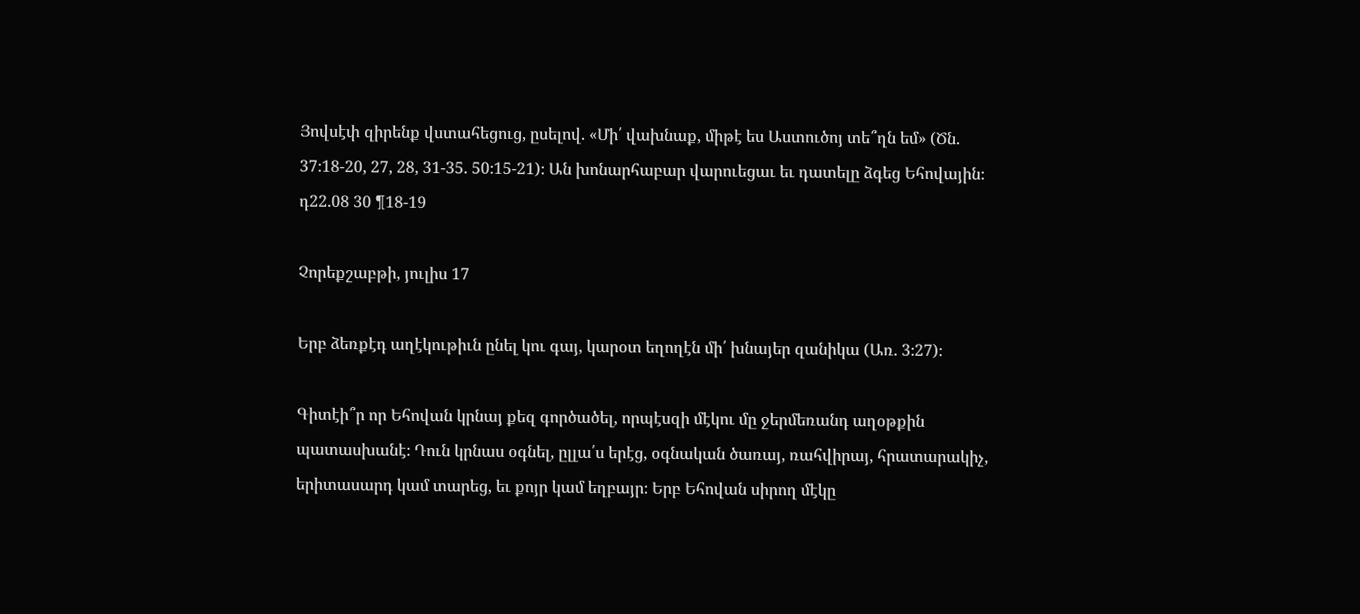Յովսէփ զիրենք վստահեցուց, ըսելով. «Մի՛ վախնաք, միթէ ես Աստուծոյ տե՞ղն եմ» (Ծն. 37։18-20, 27, 28, 31-35. 50։15-21)։ Ան խոնարհաբար վարուեցաւ եւ դատելը ձգեց Եհովային։ դ22.08 30 ¶18-19

Չորեքշաբթի, յուլիս 17

Երբ ձեռքէդ աղէկութիւն ընել կու գայ, կարօտ եղողէն մի՛ խնայեր զանիկա (Առ. 3։27)։

Գիտէի՞ր որ Եհովան կրնայ քեզ գործածել, որպէսզի մէկու մը ջերմեռանդ աղօթքին պատասխանէ։ Դուն կրնաս օգնել, ըլլա՛ս երէց, օգնական ծառայ, ռահվիրայ, հրատարակիչ, երիտասարդ կամ տարեց, եւ քոյր կամ եղբայր։ Երբ Եհովան սիրող մէկը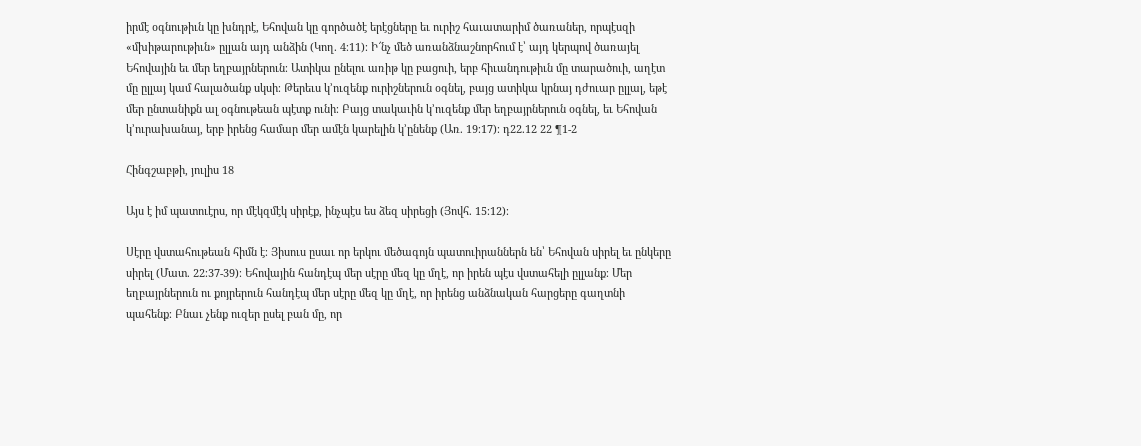իրմէ օգնութիւն կը խնդրէ, Եհովան կը գործածէ երէցները եւ ուրիշ հաւատարիմ ծառաներ, որպէսզի «մխիթարութիւն» ըլլան այդ անձին (Կող. 4։11)։ Ի՜նչ մեծ առանձնաշնորհում է՝ այդ կերպով ծառայել Եհովային եւ մեր եղբայրներուն։ Ատիկա ընելու առիթ կը բացուի, երբ հիւանդութիւն մը տարածուի, աղէտ մը ըլլայ կամ հալածանք սկսի։ Թերեւս կ’ուզենք ուրիշներուն օգնել, բայց ատիկա կրնայ դժուար ըլլալ, եթէ մեր ընտանիքն ալ օգնութեան պէտք ունի։ Բայց տակաւին կ’ուզենք մեր եղբայրներուն օգնել, եւ Եհովան կ’ուրախանայ, երբ իրենց համար մեր ամէն կարելին կ’ընենք (Առ. 19։17)։ դ22.12 22 ¶1-2

Հինգշաբթի, յուլիս 18

Այս է իմ պատուէրս, որ մէկզմէկ սիրէք, ինչպէս ես ձեզ սիրեցի (Յովհ. 15։12)։

Սէրը վստահութեան հիմն է։ Յիսուս ըսաւ որ երկու մեծագոյն պատուիրաններն են՝ Եհովան սիրել եւ ընկերը սիրել (Մատ. 22։37-39)։ Եհովային հանդէպ մեր սէրը մեզ կը մղէ, որ իրեն պէս վստահելի ըլլանք։ Մեր եղբայրներուն ու քոյրերուն հանդէպ մեր սէրը մեզ կը մղէ, որ իրենց անձնական հարցերը գաղտնի պահենք։ Բնաւ չենք ուզեր ըսել բան մը, որ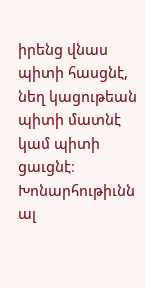իրենց վնաս պիտի հասցնէ, նեղ կացութեան պիտի մատնէ կամ պիտի ցաւցնէ։ Խոնարհութիւնն ալ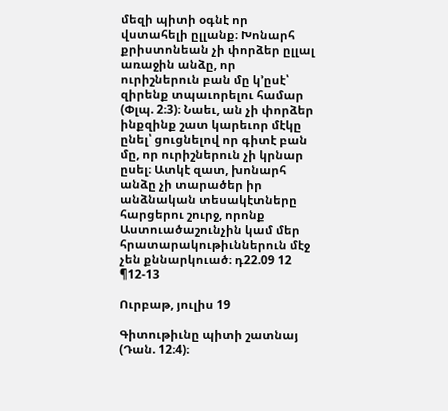մեզի պիտի օգնէ որ վստահելի ըլլանք։ Խոնարհ քրիստոնեան չի փորձեր ըլլալ առաջին անձը, որ ուրիշներուն բան մը կ’ըսէ՝ զիրենք տպաւորելու համար (Փլպ. 2։3)։ Նաեւ, ան չի փորձեր ինքզինք շատ կարեւոր մէկը ընել՝ ցուցնելով որ գիտէ բան մը, որ ուրիշներուն չի կրնար ըսել։ Ատկէ զատ, խոնարհ անձը չի տարածեր իր անձնական տեսակէտները հարցերու շուրջ, որոնք Աստուածաշունչին կամ մեր հրատարակութիւններուն մէջ չեն քննարկուած։ դ22.09 12 ¶12-13

Ուրբաթ, յուլիս 19

Գիտութիւնը պիտի շատնայ (Դան. 12։4)։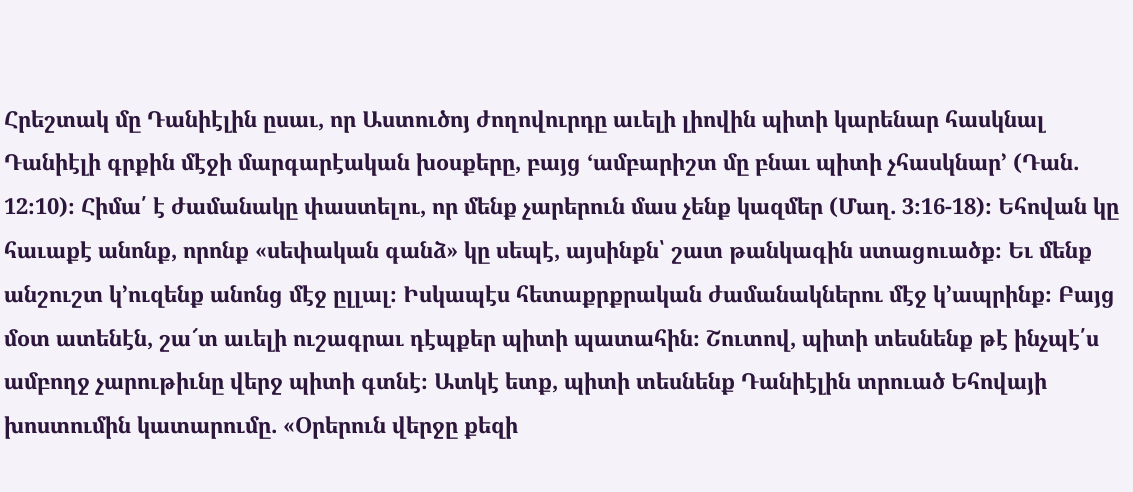Հրեշտակ մը Դանիէլին ըսաւ, որ Աստուծոյ ժողովուրդը աւելի լիովին պիտի կարենար հասկնալ Դանիէլի գրքին մէջի մարգարէական խօսքերը, բայց ‘ամբարիշտ մը բնաւ պիտի չհասկնար’ (Դան. 12։10)։ Հիմա՛ է ժամանակը փաստելու, որ մենք չարերուն մաս չենք կազմեր (Մաղ. 3։16-18)։ Եհովան կը հաւաքէ անոնք, որոնք «սեփական գանձ» կը սեպէ, այսինքն՝ շատ թանկագին ստացուածք։ Եւ մենք անշուշտ կ’ուզենք անոնց մէջ ըլլալ։ Իսկապէս հետաքրքրական ժամանակներու մէջ կ’ապրինք։ Բայց մօտ ատենէն, շա՜տ աւելի ուշագրաւ դէպքեր պիտի պատահին։ Շուտով, պիտի տեսնենք թէ ինչպէ՛ս ամբողջ չարութիւնը վերջ պիտի գտնէ։ Ատկէ ետք, պիտի տեսնենք Դանիէլին տրուած Եհովայի խոստումին կատարումը. «Օրերուն վերջը քեզի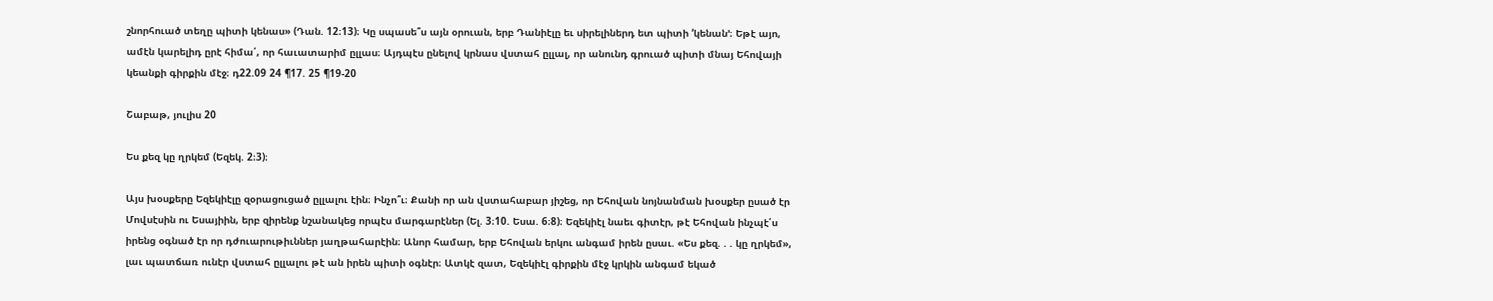շնորհուած տեղը պիտի կենաս» (Դան. 12։13)։ Կը սպասե՞ս այն օրուան, երբ Դանիէլը եւ սիրելիներդ ետ պիտի ‘կենան’։ Եթէ այո, ամէն կարելիդ ըրէ հիմա՛, որ հաւատարիմ ըլլաս։ Այդպէս ընելով կրնաս վստահ ըլլալ, որ անունդ գրուած պիտի մնայ Եհովայի կեանքի գիրքին մէջ։ դ22.09 24 ¶17. 25 ¶19-20

Շաբաթ, յուլիս 20

Ես քեզ կը ղրկեմ (Եզեկ. 2։3)։

Այս խօսքերը Եզեկիէլը զօրացուցած ըլլալու էին։ Ինչո՞ւ։ Քանի որ ան վստահաբար յիշեց, որ Եհովան նոյնանման խօսքեր ըսած էր Մովսէսին ու Եսայիին, երբ զիրենք նշանակեց որպէս մարգարէներ (Ել. 3։10. Եսա. 6։8)։ Եզեկիէլ նաեւ գիտէր, թէ Եհովան ինչպէ՛ս իրենց օգնած էր որ դժուարութիւններ յաղթահարէին։ Անոր համար, երբ Եհովան երկու անգամ իրեն ըսաւ. «Ես քեզ. . . կը ղրկեմ», լաւ պատճառ ունէր վստահ ըլլալու թէ ան իրեն պիտի օգնէր։ Ատկէ զատ, Եզեկիէլ գիրքին մէջ կրկին անգամ եկած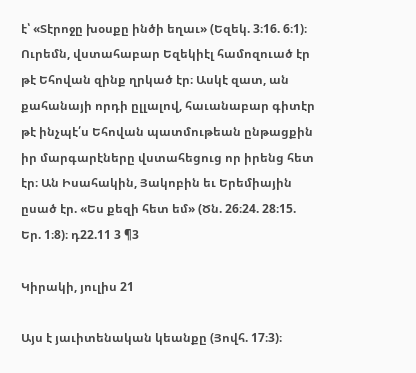է՝ «Տէրոջը խօսքը ինծի եղաւ» (Եզեկ. 3։16. 6։1)։ Ուրեմն, վստահաբար Եզեկիէլ համոզուած էր թէ Եհովան զինք ղրկած էր։ Ասկէ զատ, ան քահանայի որդի ըլլալով, հաւանաբար գիտէր թէ ինչպէ՛ս Եհովան պատմութեան ընթացքին իր մարգարէները վստահեցուց որ իրենց հետ էր։ Ան Իսահակին, Յակոբին եւ Երեմիային ըսած էր. «Ես քեզի հետ եմ» (Ծն. 26։24. 28։15. Եր. 1։8)։ դ22.11 3 ¶3

Կիրակի, յուլիս 21

Այս է յաւիտենական կեանքը (Յովհ. 17։3)։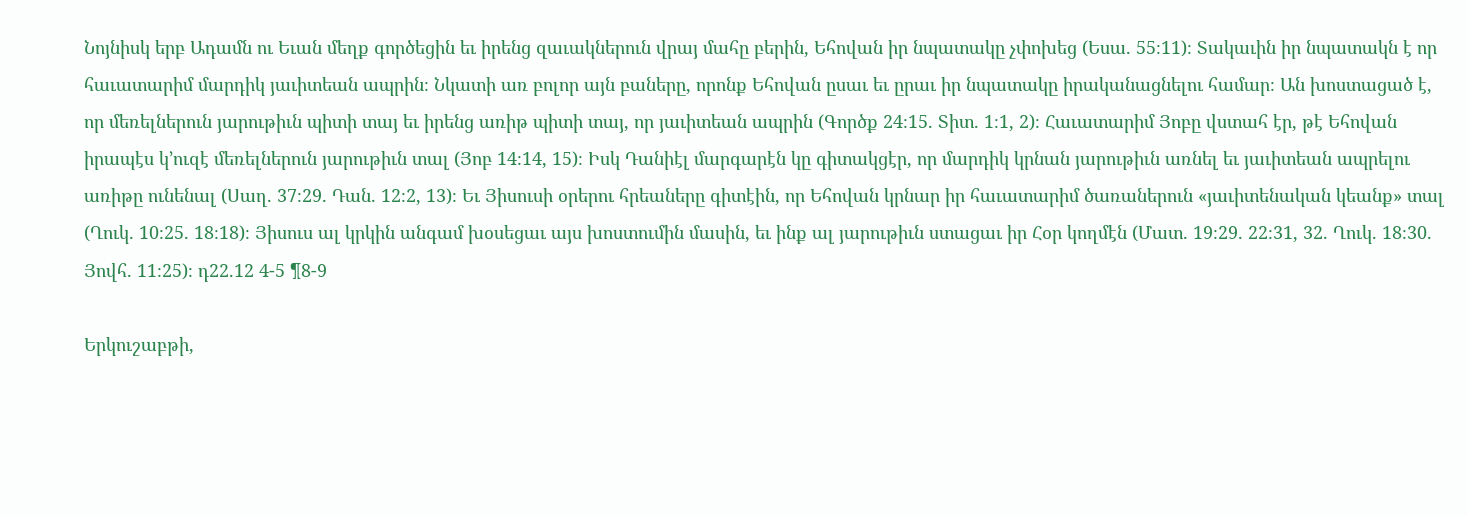Նոյնիսկ երբ Ադամն ու Եւան մեղք գործեցին եւ իրենց զաւակներուն վրայ մահը բերին, Եհովան իր նպատակը չփոխեց (Եսա. 55։11)։ Տակաւին իր նպատակն է որ հաւատարիմ մարդիկ յաւիտեան ապրին։ Նկատի առ բոլոր այն բաները, որոնք Եհովան ըսաւ եւ ըրաւ իր նպատակը իրականացնելու համար։ Ան խոստացած է, որ մեռելներուն յարութիւն պիտի տայ եւ իրենց առիթ պիտի տայ, որ յաւիտեան ապրին (Գործք 24։15. Տիտ. 1։1, 2)։ Հաւատարիմ Յոբը վստահ էր, թէ Եհովան իրապէս կ’ուզէ մեռելներուն յարութիւն տալ (Յոբ 14։14, 15)։ Իսկ Դանիէլ մարգարէն կը գիտակցէր, որ մարդիկ կրնան յարութիւն առնել եւ յաւիտեան ապրելու առիթը ունենալ (Սաղ. 37։29. Դան. 12։2, 13)։ Եւ Յիսուսի օրերու հրեաները գիտէին, որ Եհովան կրնար իր հաւատարիմ ծառաներուն «յաւիտենական կեանք» տալ (Ղուկ. 10։25. 18։18)։ Յիսուս ալ կրկին անգամ խօսեցաւ այս խոստումին մասին, եւ ինք ալ յարութիւն ստացաւ իր Հօր կողմէն (Մատ. 19։29. 22։31, 32. Ղուկ. 18։30. Յովհ. 11։25)։ դ22.12 4-5 ¶8-9

Երկուշաբթի,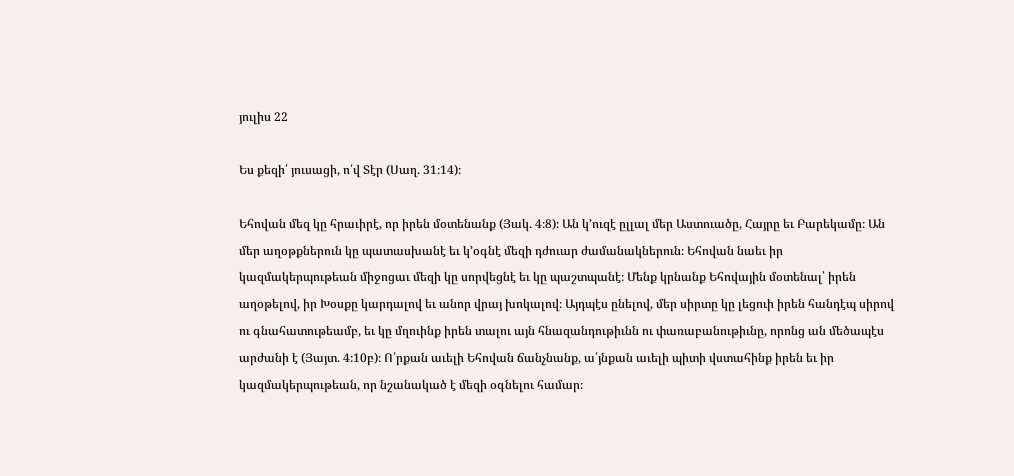յուլիս 22

Ես քեզի՛ յուսացի, ո՛վ Տէր (Սաղ. 31։14)։

Եհովան մեզ կը հրաւիրէ, որ իրեն մօտենանք (Յակ. 4։8)։ Ան կ’ուզէ ըլլալ մեր Աստուածը, Հայրը եւ Բարեկամը։ Ան մեր աղօթքներուն կը պատասխանէ եւ կ’օգնէ մեզի դժուար ժամանակներուն։ Եհովան նաեւ իր կազմակերպութեան միջոցաւ մեզի կը սորվեցնէ եւ կը պաշտպանէ։ Մենք կրնանք Եհովային մօտենալ՝ իրեն աղօթելով, իր Խօսքը կարդալով եւ անոր վրայ խոկալով։ Այդպէս ընելով, մեր սիրտը կը լեցուի իրեն հանդէպ սիրով ու գնահատութեամբ, եւ կը մղուինք իրեն տալու այն հնազանդութիւնն ու փառաբանութիւնը, որոնց ան մեծապէս արժանի է (Յայտ. 4։10բ)։ Ո՛րքան աւելի Եհովան ճանչնանք, ա՛յնքան աւելի պիտի վստահինք իրեն եւ իր կազմակերպութեան, որ նշանակած է մեզի օգնելու համար։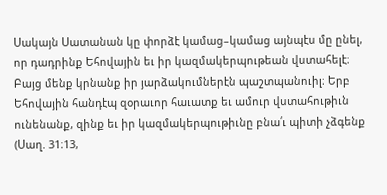Սակայն Սատանան կը փորձէ կամաց–կամաց այնպէս մը ընել, որ դադրինք Եհովային եւ իր կազմակերպութեան վստահելէ։ Բայց մենք կրնանք իր յարձակումներէն պաշտպանուիլ։ Երբ Եհովային հանդէպ զօրաւոր հաւատք եւ ամուր վստահութիւն ունենանք, զինք եւ իր կազմակերպութիւնը բնա՛ւ պիտի չձգենք (Սաղ. 31։13,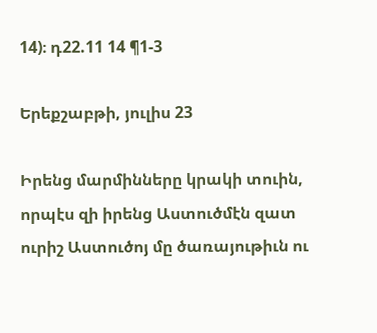14)։ դ22.11 14 ¶1-3

Երեքշաբթի, յուլիս 23

Իրենց մարմինները կրակի տուին, որպէս զի իրենց Աստուծմէն զատ ուրիշ Աստուծոյ մը ծառայութիւն ու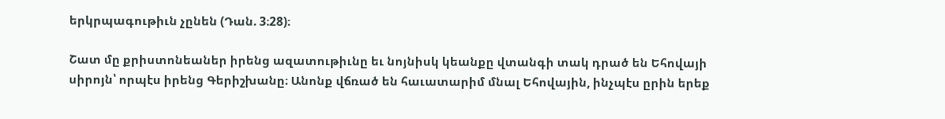երկրպագութիւն չընեն (Դան. 3։28)։

Շատ մը քրիստոնեաներ իրենց ազատութիւնը եւ նոյնիսկ կեանքը վտանգի տակ դրած են Եհովայի սիրոյն՝ որպէս իրենց Գերիշխանը։ Անոնք վճռած են հաւատարիմ մնալ Եհովային, ինչպէս ըրին երեք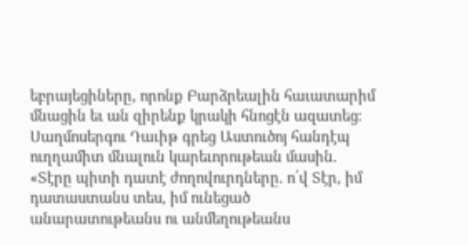եբրայեցիները, որոնք Բարձրեալին հաւատարիմ մնացին եւ ան զիրենք կրակի հնոցէն ազատեց։ Սաղմոսերգու Դաւիթ գրեց Աստուծոյ հանդէպ ուղղամիտ մնալուն կարեւորութեան մասին. «Տէրը պիտի դատէ ժողովուրդները. ո՛վ Տէր, իմ դատաստանս տես, իմ ունեցած անարատութեանս ու անմեղութեանս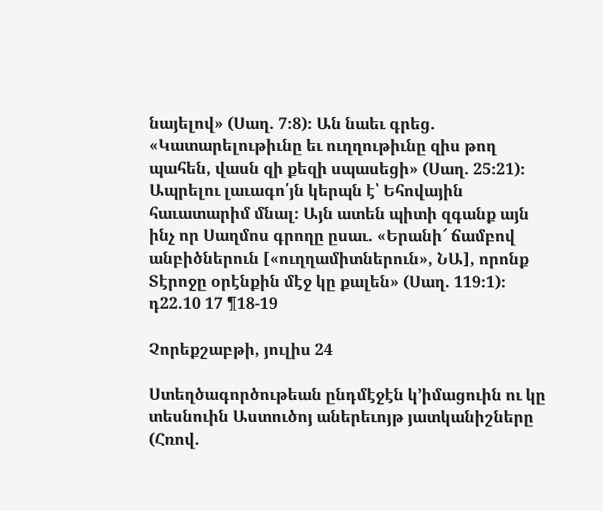նայելով» (Սաղ. 7։8)։ Ան նաեւ գրեց. «Կատարելութիւնը եւ ուղղութիւնը զիս թող պահեն, վասն զի քեզի սպասեցի» (Սաղ. 25։21)։ Ապրելու լաւագո՛յն կերպն է՝ Եհովային հաւատարիմ մնալ։ Այն ատեն պիտի զգանք այն ինչ որ Սաղմոս գրողը ըսաւ. «Երանի՜ ճամբով անբիծներուն [«ուղղամիտներուն», ՆԱ], որոնք Տէրոջը օրէնքին մէջ կը քալեն» (Սաղ. 119։1)։ դ22.10 17 ¶18-19

Չորեքշաբթի, յուլիս 24

Ստեղծագործութեան ընդմէջէն կ’իմացուին ու կը տեսնուին Աստուծոյ աներեւոյթ յատկանիշները (Հռով.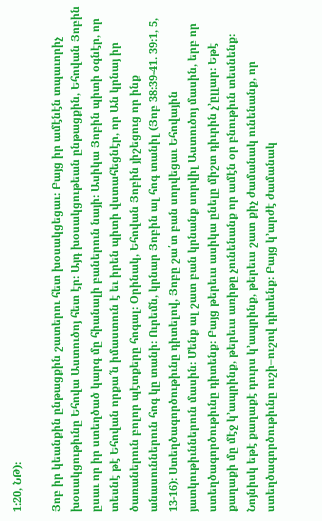1։20, ՆԹ)։

Յոբ իր կեանքին ընթացքին շատերու հետ խօսակցեցաւ։ Բայց իր ամէնէն տպաւորիչ խօսակցութիւնը Եհովա Աստուծոյ հետ էր։ Այդ խօսակցութեան ընթացքին, Եհովան Յոբին ըսաւ որ իր ստեղծած կարգ մը հիանալի բաներուն նայի։ Ասիկա Յոբին պիտի օգնէր, որ տեսնէ թէ Եհովան որքա՜ն իմաստուն է եւ իրեն պիտի վստահեցնէր, որ Ան կրնայ իր ծառաներուն բոլոր պէտքերը հոգալ։ Օրինակ, Եհովան Յոբին յիշեցուց որ ինք անասուններուն հոգ կը տանի։ Ուրեմն, կրնար Յոբին ալ հոգ տանիլ (Յոբ 38։39-41. 39։1, 5, 13-16)։ Ստեղծագործութիւնը դիտելով, Յոբը շա՛տ բան սորվեցաւ Եհովային յատկութիւններուն մասին։ Մենք ալ շատ բան կրնանք սորվիլ Աստուծոյ մասին, երբ որ ստեղծագործութիւնը դիտենք։ Բայց թերեւս ասիկա ընելը միշտ դիւրին չ’ըլլար։ Եթէ քաղաքի մը մէջ կ’ապրինք, թերեւս առիթը չունենանք որ ամէն օր բնութիւն տեսնենք։ Նոյնիսկ եթէ քաղաքէ դուրս կ’ապրինք, թերեւս շատ քիչ ժամանակ ունենանք, որ ստեղծագործութիւնը ուշի–ուշով դիտենք։ Բայց կ’արժէ ժամանակ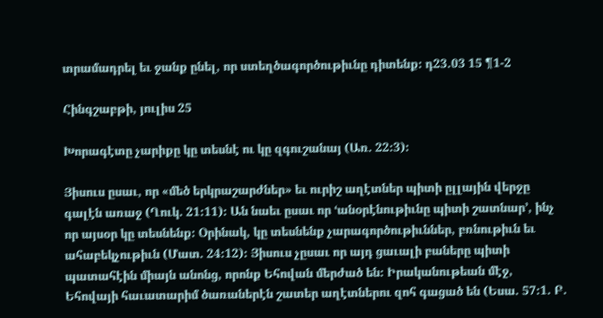տրամադրել եւ ջանք ընել, որ ստեղծագործութիւնը դիտենք։ դ23.03 15 ¶1-2

Հինգշաբթի, յուլիս 25

Խորագէտը չարիքը կը տեսնէ ու կը զգուշանայ (Առ. 22։3)։

Յիսուս ըսաւ, որ «մեծ երկրաշարժներ» եւ ուրիշ աղէտներ պիտի ըլլային վերջը գալէն առաջ (Ղուկ. 21։11)։ Ան նաեւ ըսաւ որ ‘անօրէնութիւնը պիտի շատնար’, ինչ որ այսօր կը տեսնենք։ Օրինակ, կը տեսնենք չարագործութիւններ, բռնութիւն եւ ահաբեկչութիւն (Մատ. 24։12)։ Յիսուս չըսաւ որ այդ ցաւալի բաները պիտի պատահէին միայն անոնց, որոնք Եհովան մերժած են։ Իրականութեան մէջ, Եհովայի հաւատարիմ ծառաներէն շատեր աղէտներու զոհ գացած են (Եսա. 57։1. Բ.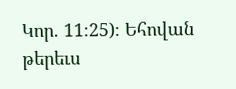Կոր. 11։25)։ Եհովան թերեւս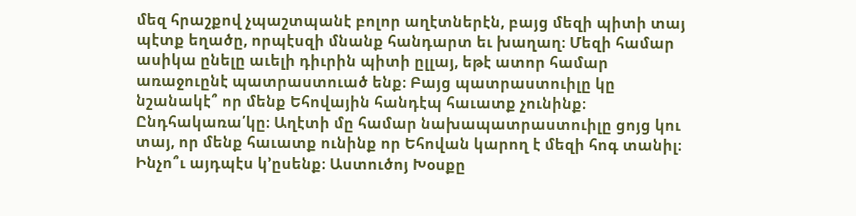մեզ հրաշքով չպաշտպանէ բոլոր աղէտներէն, բայց մեզի պիտի տայ պէտք եղածը, որպէսզի մնանք հանդարտ եւ խաղաղ։ Մեզի համար ասիկա ընելը աւելի դիւրին պիտի ըլլայ, եթէ ատոր համար առաջուընէ պատրաստուած ենք։ Բայց պատրաստուիլը կը նշանակէ՞ որ մենք Եհովային հանդէպ հաւատք չունինք։ Ընդհակառա՛կը։ Աղէտի մը համար նախապատրաստուիլը ցոյց կու տայ, որ մենք հաւատք ունինք որ Եհովան կարող է մեզի հոգ տանիլ։ Ինչո՞ւ այդպէս կ’ըսենք։ Աստուծոյ Խօսքը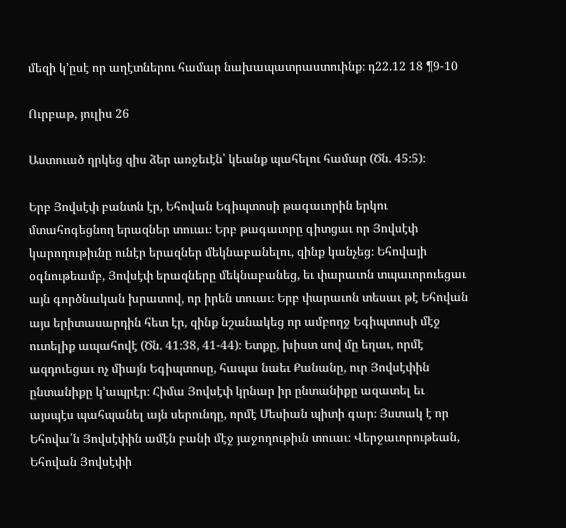մեզի կ’ըսէ որ աղէտներու համար նախապատրաստուինք։ դ22.12 18 ¶9-10

Ուրբաթ, յուլիս 26

Աստուած ղրկեց զիս ձեր առջեւէն՝ կեանք պահելու համար (Ծն. 45։5)։

Երբ Յովսէփ բանտն էր, Եհովան Եգիպտոսի թագաւորին երկու մտահոգեցնող երազներ տուաւ։ Երբ թագաւորը գիտցաւ որ Յովսէփ կարողութիւնը ունէր երազներ մեկնաբանելու, զինք կանչեց։ Եհովայի օգնութեամբ, Յովսէփ երազները մեկնաբանեց, եւ փարաւոն տպաւորուեցաւ այն գործնական խրատով, որ իրեն տուաւ։ Երբ փարաւոն տեսաւ թէ Եհովան այս երիտասարդին հետ էր, զինք նշանակեց որ ամբողջ Եգիպտոսի մէջ ուտելիք ապահովէ (Ծն. 41։38, 41-44)։ Ետքը, խիստ սով մը եղաւ, որմէ ազդուեցաւ ոչ միայն Եգիպտոսը, հապա նաեւ Քանանը, ուր Յովսէփին ընտանիքը կ’ապրէր։ Հիմա Յովսէփ կրնար իր ընտանիքը ազատել եւ այսպէս պահպանել այն սերունդը, որմէ Մեսիան պիտի գար։ Յստակ է որ Եհովա՛ն Յովսէփին ամէն բանի մէջ յաջողութիւն տուաւ։ Վերջաւորութեան, Եհովան Յովսէփի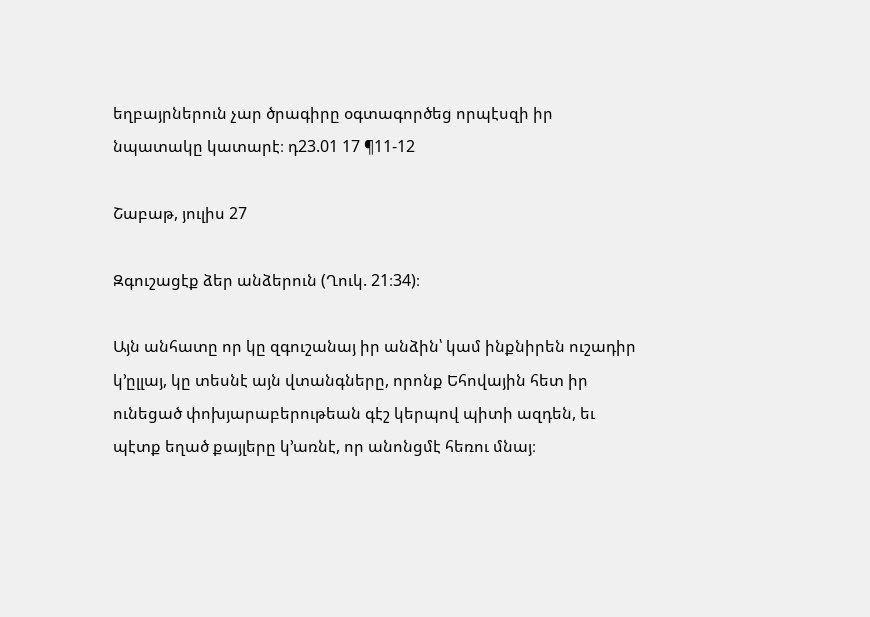եղբայրներուն չար ծրագիրը օգտագործեց որպէսզի իր նպատակը կատարէ։ դ23.01 17 ¶11-12

Շաբաթ, յուլիս 27

Զգուշացէք ձեր անձերուն (Ղուկ. 21։34)։

Այն անհատը որ կը զգուշանայ իր անձին՝ կամ ինքնիրեն ուշադիր կ’ըլլայ, կը տեսնէ այն վտանգները, որոնք Եհովային հետ իր ունեցած փոխյարաբերութեան գէշ կերպով պիտի ազդեն, եւ պէտք եղած քայլերը կ’առնէ, որ անոնցմէ հեռու մնայ։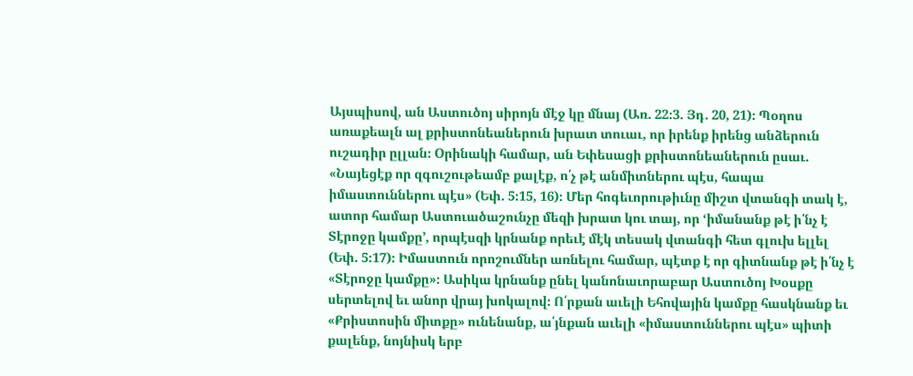Այսպիսով, ան Աստուծոյ սիրոյն մէջ կը մնայ (Առ. 22։3. Յդ. 20, 21)։ Պօղոս առաքեալն ալ քրիստոնեաներուն խրատ տուաւ, որ իրենք իրենց անձերուն ուշադիր ըլլան։ Օրինակի համար, ան Եփեսացի քրիստոնեաներուն ըսաւ. «Նայեցէք որ զգուշութեամբ քալէք, ո՛չ թէ անմիտներու պէս, հապա իմաստուններու պէս» (Եփ. 5։15, 16)։ Մեր հոգեւորութիւնը միշտ վտանգի տակ է, ատոր համար Աստուածաշունչը մեզի խրատ կու տայ, որ ‘իմանանք թէ ի՛նչ է Տէրոջը կամքը’, որպէսզի կրնանք որեւէ մէկ տեսակ վտանգի հետ գլուխ ելլել (Եփ. 5։17)։ Իմաստուն որոշումներ առնելու համար, պէտք է որ գիտնանք թէ ի՛նչ է «Տէրոջը կամքը»։ Ասիկա կրնանք ընել կանոնաւորաբար Աստուծոյ Խօսքը սերտելով եւ անոր վրայ խոկալով։ Ո՛րքան աւելի Եհովային կամքը հասկնանք եւ «Քրիստոսին միտքը» ունենանք, ա՛յնքան աւելի «իմաստուններու պէս» պիտի քալենք, նոյնիսկ երբ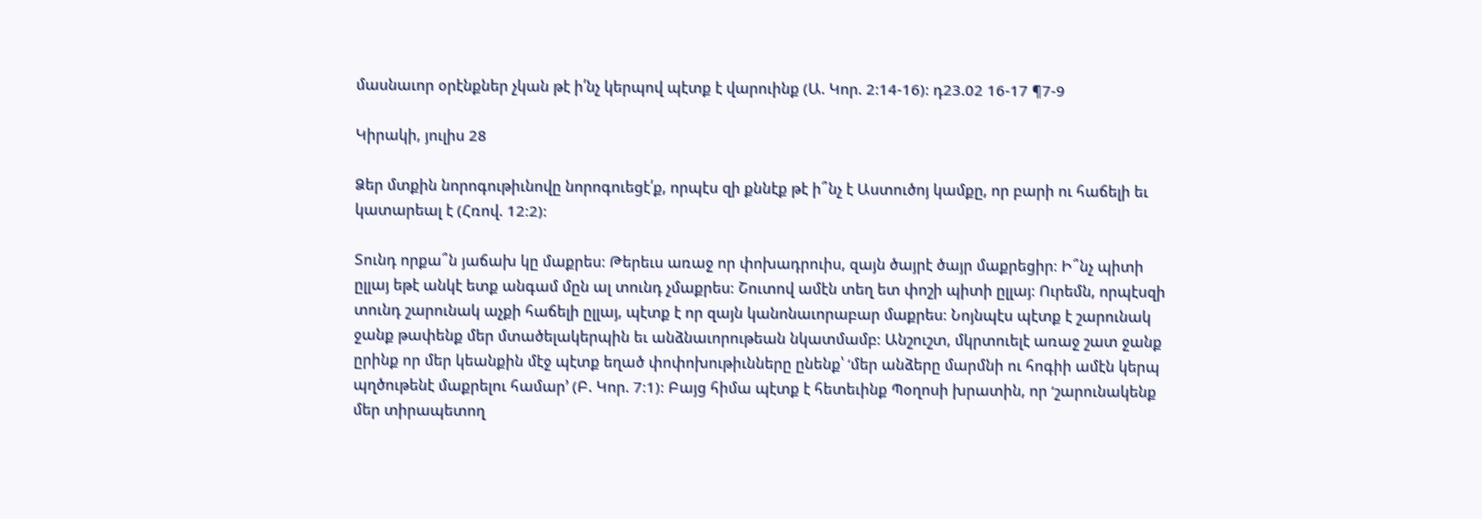մասնաւոր օրէնքներ չկան թէ ի՛նչ կերպով պէտք է վարուինք (Ա. Կոր. 2։14-16)։ դ23.02 16-17 ¶7-9

Կիրակի, յուլիս 28

Ձեր մտքին նորոգութիւնովը նորոգուեցէ՛ք, որպէս զի քննէք թէ ի՞նչ է Աստուծոյ կամքը, որ բարի ու հաճելի եւ կատարեալ է (Հռով. 12։2)։

Տունդ որքա՞ն յաճախ կը մաքրես։ Թերեւս առաջ որ փոխադրուիս, զայն ծայրէ ծայր մաքրեցիր։ Ի՞նչ պիտի ըլլայ եթէ անկէ ետք անգամ մըն ալ տունդ չմաքրես։ Շուտով ամէն տեղ ետ փոշի պիտի ըլլայ։ Ուրեմն, որպէսզի տունդ շարունակ աչքի հաճելի ըլլայ, պէտք է որ զայն կանոնաւորաբար մաքրես։ Նոյնպէս պէտք է շարունակ ջանք թափենք մեր մտածելակերպին եւ անձնաւորութեան նկատմամբ։ Անշուշտ, մկրտուելէ առաջ շատ ջանք ըրինք որ մեր կեանքին մէջ պէտք եղած փոփոխութիւնները ընենք՝ ‘մեր անձերը մարմնի ու հոգիի ամէն կերպ պղծութենէ մաքրելու համար’ (Բ. Կոր. 7։1)։ Բայց հիմա պէտք է հետեւինք Պօղոսի խրատին, որ ‘շարունակենք մեր տիրապետող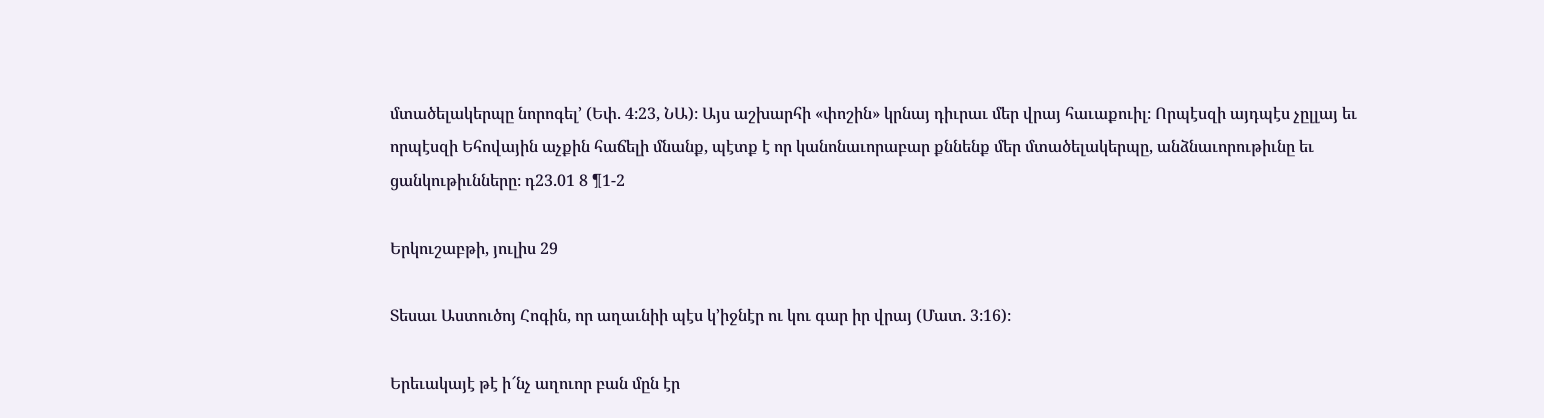մտածելակերպը նորոգել’ (Եփ. 4։23, ՆԱ)։ Այս աշխարհի «փոշին» կրնայ դիւրաւ մեր վրայ հաւաքուիլ։ Որպէսզի այդպէս չըլլայ եւ որպէսզի Եհովային աչքին հաճելի մնանք, պէտք է որ կանոնաւորաբար քննենք մեր մտածելակերպը, անձնաւորութիւնը եւ ցանկութիւնները։ դ23.01 8 ¶1-2

Երկուշաբթի, յուլիս 29

Տեսաւ Աստուծոյ Հոգին, որ աղաւնիի պէս կ’իջնէր ու կու գար իր վրայ (Մատ. 3։16)։

Երեւակայէ թէ ի՜նչ աղուոր բան մըն էր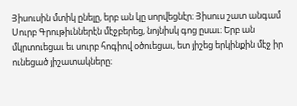Յիսուսին մտիկ ընելը, երբ ան կը սորվեցնէր։ Յիսուս շատ անգամ Սուրբ Գրութիւններէն մէջբերեց, նոյնիսկ գոց ըսաւ։ Երբ ան մկրտուեցաւ եւ սուրբ հոգիով օծուեցաւ, ետ յիշեց երկինքին մէջ իր ունեցած յիշատակները։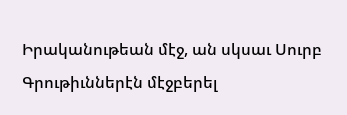Իրականութեան մէջ, ան սկսաւ Սուրբ Գրութիւններէն մէջբերել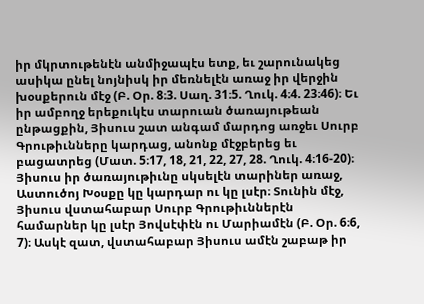իր մկրտութենէն անմիջապէս ետք, եւ շարունակեց ասիկա ընել նոյնիսկ իր մեռնելէն առաջ իր վերջին խօսքերուն մէջ (Բ. Օր. 8։3. Սաղ. 31։5. Ղուկ. 4։4. 23։46)։ Եւ իր ամբողջ երեքուկէս տարուան ծառայութեան ընթացքին, Յիսուս շատ անգամ մարդոց առջեւ Սուրբ Գրութիւնները կարդաց, անոնք մէջբերեց եւ բացատրեց (Մատ. 5։17, 18, 21, 22, 27, 28. Ղուկ. 4։16-20)։ Յիսուս իր ծառայութիւնը սկսելէն տարիներ առաջ, Աստուծոյ Խօսքը կը կարդար ու կը լսէր։ Տունին մէջ, Յիսուս վստահաբար Սուրբ Գրութիւններէն համարներ կը լսէր Յովսէփէն ու Մարիամէն (Բ. Օր. 6։6, 7)։ Ասկէ զատ, վստահաբար Յիսուս ամէն շաբաթ իր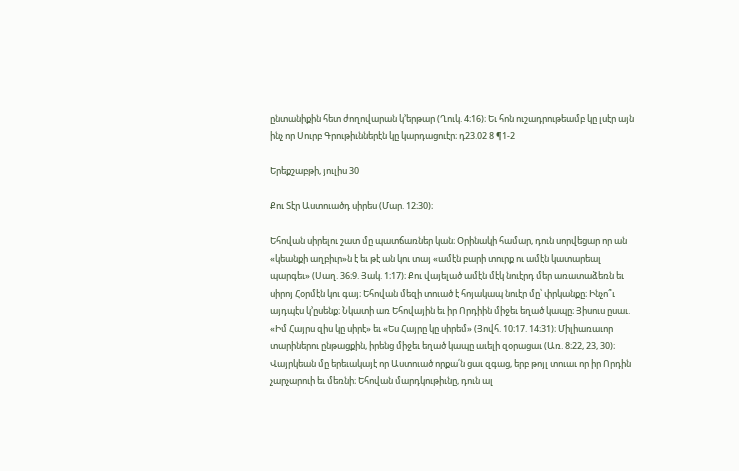ընտանիքին հետ ժողովարան կ’երթար (Ղուկ. 4։16)։ Եւ հոն ուշադրութեամբ կը լսէր այն ինչ որ Սուրբ Գրութիւններէն կը կարդացուէր։ դ23.02 8 ¶1-2

Երեքշաբթի, յուլիս 30

Քու Տէր Աստուածդ սիրես (Մար. 12։30)։

Եհովան սիրելու շատ մը պատճառներ կան։ Օրինակի համար, դուն սորվեցար որ ան «կեանքի աղբիւր»ն է եւ թէ ան կու տայ «ամէն բարի տուրք ու ամէն կատարեալ պարգեւ» (Սաղ. 36։9. Յակ. 1։17)։ Քու վայելած ամէն մէկ նուէրդ մեր առատաձեռն եւ սիրոյ Հօրմէն կու գայ։ Եհովան մեզի տուած է հոյակապ նուէր մը՝ փրկանքը։ Ինչո՞ւ այդպէս կ’ըսենք։ Նկատի առ Եհովային եւ իր Որդիին միջեւ եղած կապը։ Յիսուս ըսաւ. «Իմ Հայրս զիս կը սիրէ» եւ «Ես Հայրը կը սիրեմ» (Յովհ. 10։17. 14։31)։ Միլիառաւոր տարիներու ընթացքին, իրենց միջեւ եղած կապը աւելի զօրացաւ (Առ. 8։22, 23, 30)։ Վայրկեան մը երեւակայէ որ Աստուած որքա՛ն ցաւ զգաց, երբ թոյլ տուաւ որ իր Որդին չարչարուի եւ մեռնի։ Եհովան մարդկութիւնը, դուն ալ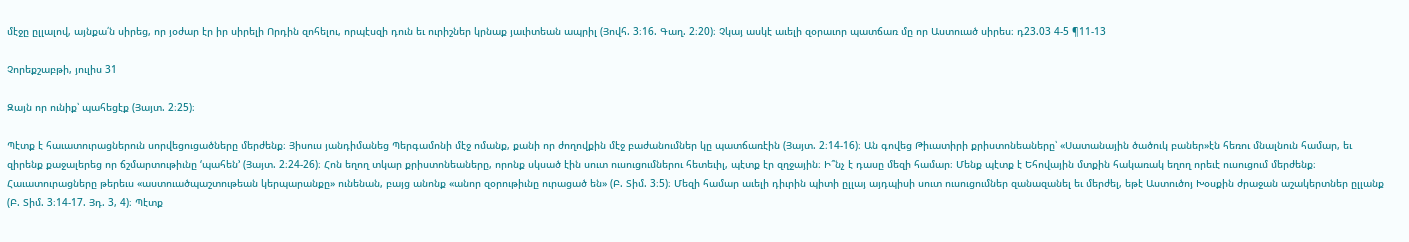մէջը ըլլալով, այնքա՛ն սիրեց, որ յօժար էր իր սիրելի Որդին զոհելու, որպէսզի դուն եւ ուրիշներ կրնաք յաւիտեան ապրիլ (Յովհ. 3։16. Գաղ. 2։20)։ Չկայ ասկէ աւելի զօրաւոր պատճառ մը որ Աստուած սիրես։ դ23.03 4-5 ¶11-13

Չորեքշաբթի, յուլիս 31

Զայն որ ունիք՝ պահեցէք (Յայտ. 2։25)։

Պէտք է հաւատուրացներուն սորվեցուցածները մերժենք։ Յիսուս յանդիմանեց Պերգամոնի մէջ ոմանք, քանի որ ժողովքին մէջ բաժանումներ կը պատճառէին (Յայտ. 2։14-16)։ Ան գովեց Թիւատիրի քրիստոնեաները՝ «Սատանային ծածուկ բաներ»էն հեռու մնալնուն համար, եւ զիրենք քաջալերեց որ ճշմարտութիւնը ‘պահեն’ (Յայտ. 2։24-26)։ Հոն եղող տկար քրիստոնեաները, որոնք սկսած էին սուտ ուսուցումներու հետեւիլ, պէտք էր զղջային։ Ի՞նչ է դասը մեզի համար։ Մենք պէտք է Եհովային մտքին հակառակ եղող որեւէ ուսուցում մերժենք։ Հաւատուրացները թերեւս «աստուածպաշտութեան կերպարանքը» ունենան, բայց անոնք «անոր զօրութիւնը ուրացած են» (Բ. Տիմ. 3։5)։ Մեզի համար աւելի դիւրին պիտի ըլլայ այդպիսի սուտ ուսուցումներ զանազանել եւ մերժել, եթէ Աստուծոյ Խօսքին ժրաջան աշակերտներ ըլլանք (Բ. Տիմ. 3։14-17. Յդ. 3, 4)։ Պէտք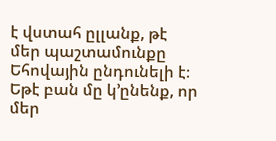է վստահ ըլլանք, թէ մեր պաշտամունքը Եհովային ընդունելի է։ Եթէ բան մը կ’ընենք, որ մեր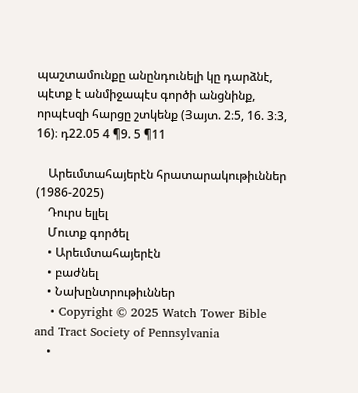պաշտամունքը անընդունելի կը դարձնէ, պէտք է անմիջապէս գործի անցնինք, որպէսզի հարցը շտկենք (Յայտ. 2։5, 16. 3։3, 16)։ դ22.05 4 ¶9. 5 ¶11

    Արեւմտահայերէն հրատարակութիւններ (1986-2025)
    Դուրս ելլել
    Մուտք գործել
    • Արեւմտահայերէն
    • բաժնել
    • Նախընտրութիւններ
    • Copyright © 2025 Watch Tower Bible and Tract Society of Pennsylvania
    •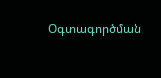Օգտագործման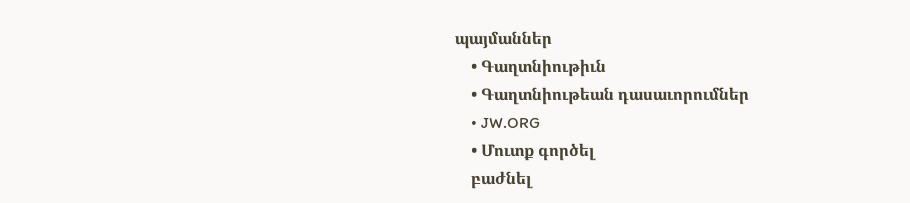պայմաններ
    • Գաղտնիութիւն
    • Գաղտնիութեան դասաւորումներ
    • JW.ORG
    • Մուտք գործել
    բաժնել